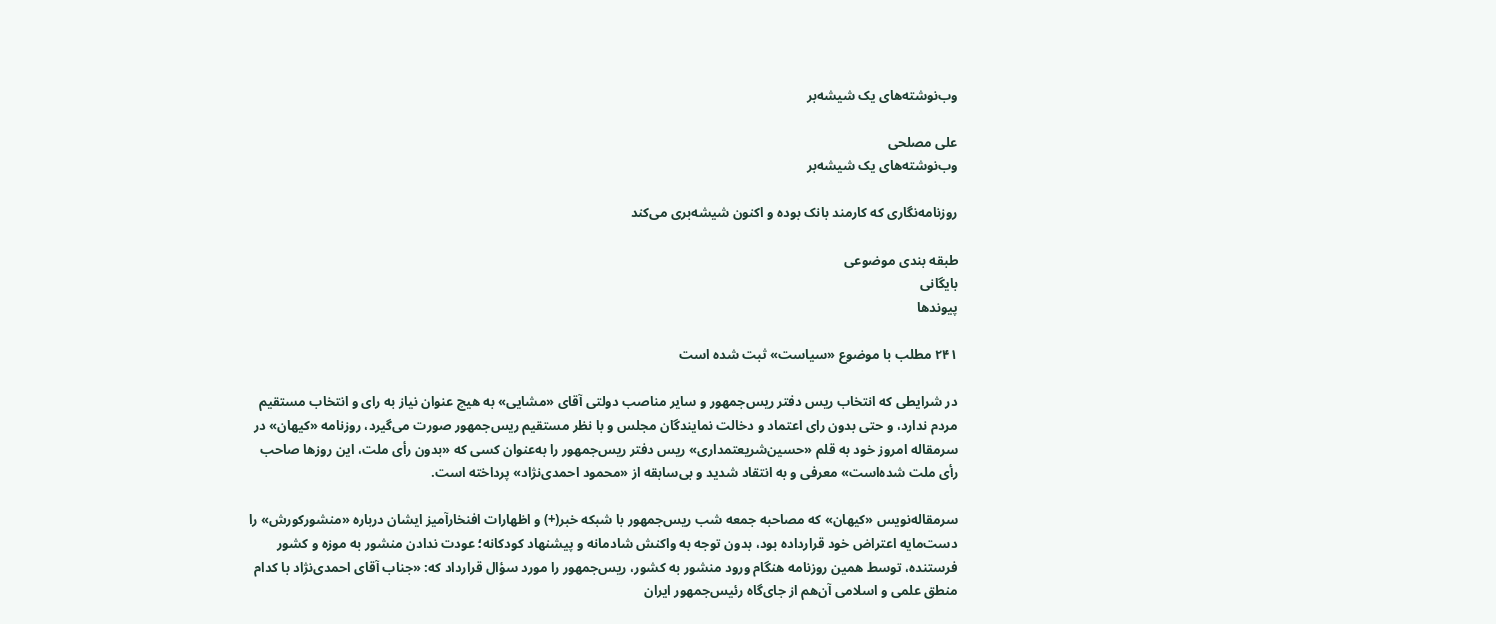وب‌نوشته‌های یک شیشه‌بر

علی مصلحی
وب‌نوشته‌های یک شیشه‌بر

روزنامه‌نگاری که کارمند بانک بوده و اکنون شیشه‌بری می‌کند

طبقه بندی موضوعی
بایگانی
پیوندها

۲۴۱ مطلب با موضوع «سیاست» ثبت شده است

در شرایطی که انتخاب ریس دفتر ریس‌جمهور و سایر مناصب دولتی ‌آقای «مشایی» به هیچ عنوان نیاز به رای و انتخاب مستقیم مردم ندارد، و حتی بدون رای اعتماد و دخالت نمایندگان مجلس و با نظر مستقیم ریس‌جمهور صورت می‌گیرد، روزنامه «کیهان» در سرمقاله امروز خود به قلم «حسین‌شریعتمداری» ریس دفتر ریس‌جمهور را به‌عنوان کسی که «بدون رأی ملت، این روزها صاحب رأی ملت شده‌است» معرفی و به انتقاد شدید و بی‌سابقه از «محمود‌ احمدی‌نژاد» پرداخته‌ است.

سرمقاله‌نویس «کیهان» که مصاحبه جمعه‌ شب ریس‌جمهور با شبکه خبر(+) و اظهارات افنخار‌آمیز ایشان درباره «منشورکورش» را دست‌مایه اعتراض خود قرارداده بود، بدون توجه به واکنش شادمانه و پیشنهاد کودکانه؛ عودت ندادن منشور به موزه و کشور فرستنده، توسط همین روزنامه هنگام ورود منشور به کشور، ریس‌جمهور را مورد سؤال قرارداد که: «جناب آقای احمدی‌نژاد با کدام منطق علمی و اسلامی آن‌هم از جای‌گاه رئیس‌جمهور ایران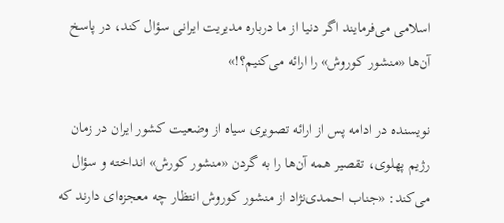اسلامی می‌فرمایند اگر دنیا از ما درباره مدیریت ایرانی سؤال کند، در پاسخ آن‌ها «منشور کوروش» را ارائه می‌کنیم؟!»

نویسنده در ادامه پس از ارائه تصویری سیاه از وضعیت کشور ایران در زمان رژیم پهلوی، تقصیر همه آن‌ها را به گردن «منشور کورش» انداخته و سؤال می‌کند: «جناب احمدی‌نژاد از منشور کوروش انتظار چه معجزه‌ای دارند که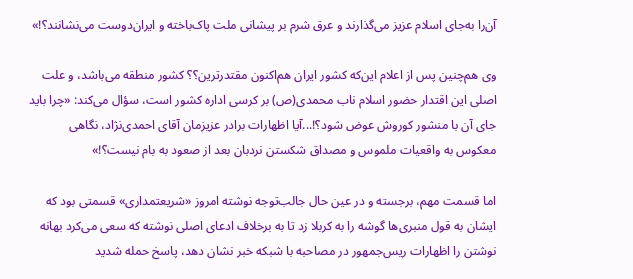آن‌را به‌جای اسلام عزیز می‌گذارند و عرق شرم بر پیشانی ملت پاک‌باخته و ایران‌دوست می‌نشانند؟!»

وی هم‌چنین پس از اعلام این‌که کشور ایران هم‌اکنون مقتدرترین؟؟ کشور منطقه می‌باشد، و علت اصلی این اقتدار حضور اسلام ناب محمدی(ص) بر کرسی اداره کشور است، سؤال می‌کند: «چرا باید جای آن با منشور کوروش عوض شود؟!...آیا اظهارات برادر عزیزمان آقای احمدی‌نژاد، نگاهی معکوس به واقعیات ملموس و مصداق شکستن نردبان بعد از صعود به بام نیست؟!»

اما قسمت مهم، برجسته و در عین حال جالب‌توجه نوشته امروز «شریعتمداری» قسمتی بود که ایشان به قول منبری‌ها گوشه را به کربلا زد تا به برخلاف ادعای اصلی نوشته که سعی می‌کرد بهانه نوشتن را اظهارات ریس‌جمهور در مصاحبه با شبکه خبر نشان دهد، پاسخ حمله شدید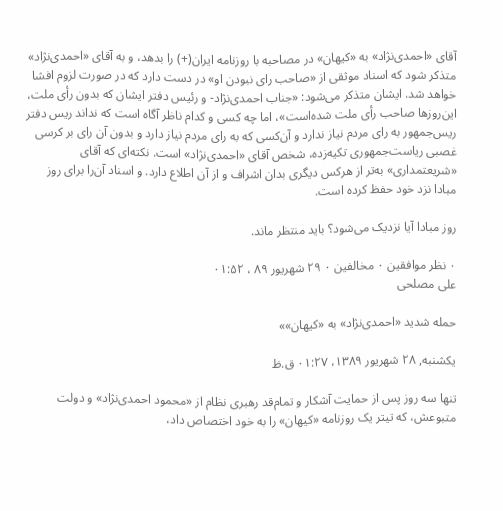آقای «احمدی‌‌نژاد» به «کیهان» در مصاحبه با روزنامه ایران(+) را بدهد، و به آقای «احمدی‌نژاد» متذکر شود که اسناد موثقی از «صاحب رای نبودن او» در دست دارد که در صورت لزوم افشا خواهد شد. ایشان متذکر می‌شود: «جناب احمدی‌نژاد- و رئیس دفتر ایشان که بدون رأی ملت، این‌روزها صاحب رأی ملت شده‌است»، اما چه کسی و کدام ناظر آگاه است که نداند ریس دفتر ریس‌جمهور به رای مردم نیاز ندارد و آن‌کسی که به رای مردم نیاز دارد و بدون آن رای بر کرسی غصبی ریاست‌جمهوری تکیه‌زده، شخص آقای «احمدی‌نژاد» است. نکته‌ای که آقای «شریعتمداری» به‌تر از هرکس دیگری بدان اشراف و از آن اطلاع دارد. و اسناد آن‌را برای روز مبادا نزد خود حفظ کرده‌ است.

روز مبادا آیا نزدیک می‌شود؟ باید منتظر ماند.

۰ نظر موافقین ۰ مخالفین ۰ ۲۹ شهریور ۸۹ ، ۰۱:۵۲
علی مصلحی

حمله شدید «احمدی‌نژاد» به «کیهان»»

يكشنبه, ۲۸ شهریور ۱۳۸۹، ۰۱:۲۷ ق.ظ

تنها سه روز پس از حمایت آشکار و تمام‌قد رهبری نظام از «محمود احمدی‌نژاد» و دولت متبوعش، که تیتر یک روزنامه «کیهان» را به خود اختصاص داد،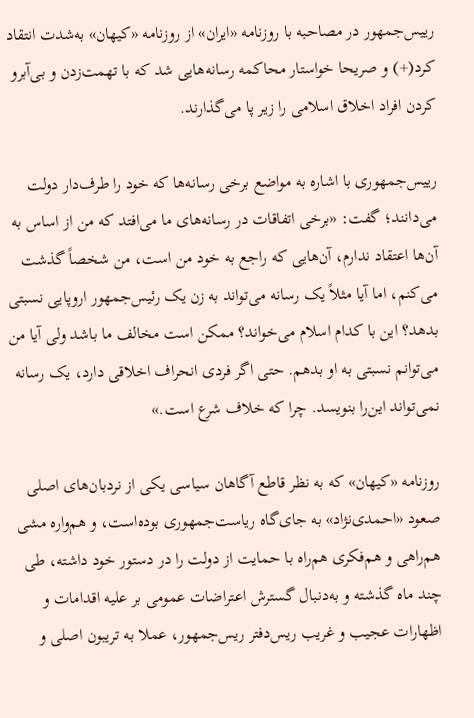رییس‌جمهور در مصاحبه با روزنامه «ایران» از روزنامه «کیهان» به‌شدت انتقاد کرد(+) و صریحا خواستار محاکمه رسانه‌هایی شد که با تهمت‌زدن و بی‌آبرو کردن افراد اخلاق اسلامی را زیر پا می‌گذارند.

رییس‌جمهوری با اشاره به مواضع برخی رسانه‌ها که خود را طرف‌دار دولت می‌دانند؛ گفت: «برخی اتفاقات در رسانه‌های ما می‌افتد که من از اساس به آن‌ها اعتقاد ندارم، آن‌هایی که راجع به خود من است، من شخصاً گذشت می‌کنم، اما آیا مثلاً یک رسانه می‌تواند به زن یک رئیس‌جمهور اروپایی نسبتی بدهد؟ این با کدام اسلام می‌خواند؟ ممکن است مخالف ما باشد ولی آیا من می‌توانم نسبتی به او بدهم. حتی اگر فردی انحراف اخلاقی دارد، یک رسانه نمی‌تواند این‌را بنویسد. چرا که خلاف شرع است.»

روزنامه «کیهان» که به نظر قاطع آگاهان سیاسی یکی از نردبان‌های اصلی صعود «احمدی‌نژاد» به جای‌گاه ریاست‌جمهوری بوده‌است، و هم‌واره مشی هم‌راهی و هم‌فکری هم‌راه با حمایت از دولت را در دستور خود داشته، طی چند ماه گذشته و به‌دنبال گسترش اعتراضات عمومی بر علیه اقدامات و اظهارات عجیب و غریب ریس‌دفتر ریس‌جمهور، عملا به تریبون اصلی و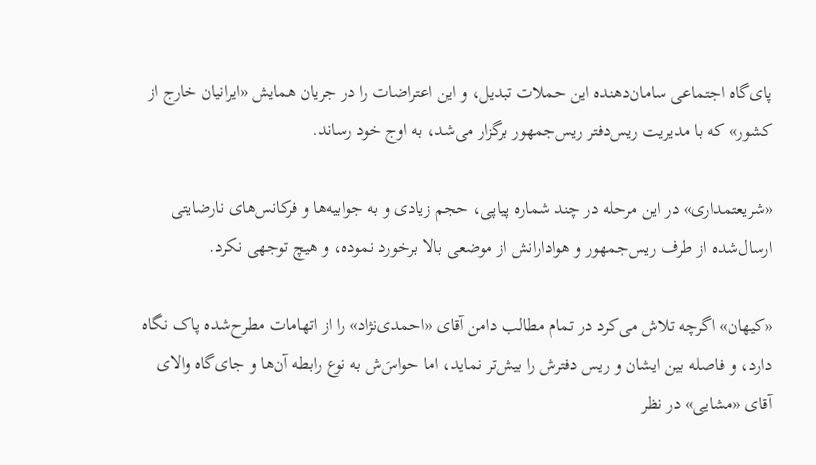پای‌گاه اجتماعی سامان‌دهنده این حملات تبدیل، و این اعتراضات را در جریان همایش «ایرانیان خارج از کشور» که با مدیریت ریس‌دفتر ریس‌جمهور برگزار می‌شد، به اوج خود رساند.

«شریعتمداری» در این مرحله در چند شماره پیاپی، حجم زیادی و به جوابیه‌ها و فرکانس‌های نارضایتی ارسال‌شده از طرف ریس‌جمهور و هوادارانش از موضعی بالا برخورد نموده، و هیچ توجهی نکرد.

«کیهان» اگرچه تلاش می‌کرد در تمام مطالب دامن آقای «احمدی‌نژاد» را از اتهامات مطرح‌شده پاک نگاه دارد، و فاصله بین ایشان و ریس دفترش را بیش‌تر نماید، اما حواس‌َش به نوع رابطه آن‌ها و جای‌گاه والای آقای «مشایی» در نظر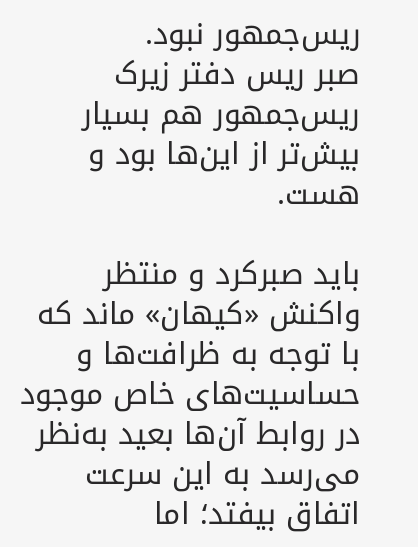ریس‌جمهور نبود.
صبر ریس دفتر زیرک ریس‌جمهور هم بسیار بیش‌تر از این‌ها بود و هست.

باید صبرکرد و منتظر واکنش «کیهان» ماند که با توجه به ظرافت‌ها و حساسیت‌های خاص موجود در روابط آن‌ها بعید به‌نظر می‌رسد به این سرعت اتفاق بیفتد؛ اما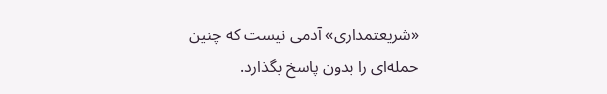«شریعتمداری» آدمی نیست که چنین حمله‌ای را بدون پاسخ بگذارد.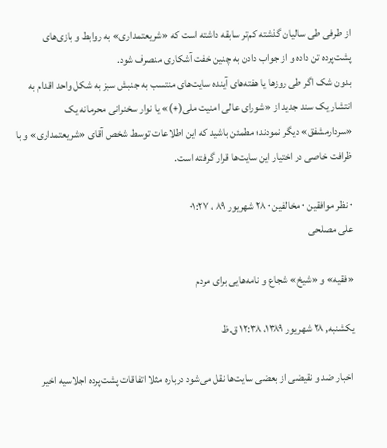از طرفی طی سالیان گذشته کم‌تر سابقه داشته است که «شریعتمداری» به روابط و بازی‌های پشت‌پرده تن داده و از جواب دادن به چنین خفت آشکاری منصرف شود.
بدون شک اگر طی روزها یا هفته‌های آینده سایت‌های منتسب به جنبش سبز به شکل واحد اقدام به انتشار یک سند جدید از «شورای عالی امنیت ملی(+)» یا نوار سخنرانی محرمانه یک «سردارمشفق» دیگر نمودند؛ مطمئن باشید که این اطلاعات توسط شخص آقای «شریعتمداری» و با ظرافت خاصی در اختیار این سایت‌ها قرار گرفته است.

۰ نظر موافقین ۰ مخالفین ۰ ۲۸ شهریور ۸۹ ، ۰۱:۲۷
علی مصلحی

«فقیه» و «شیخ» شجاع و نامه‌هایی برای مردم

يكشنبه, ۲۸ شهریور ۱۳۸۹، ۱۲:۳۸ ق.ظ

 اخبار ضد و نقیضی از بعضی سایت‌ها نقل می‌شود درباره مثلا اتفاقات پشت‌پرده اجلاسیه اخیر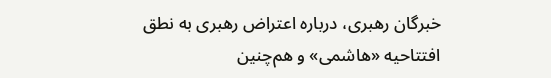خبرگان رهبری، درباره اعتراض رهبری به نطق افتتاحیه «هاشمی» و هم‌چنین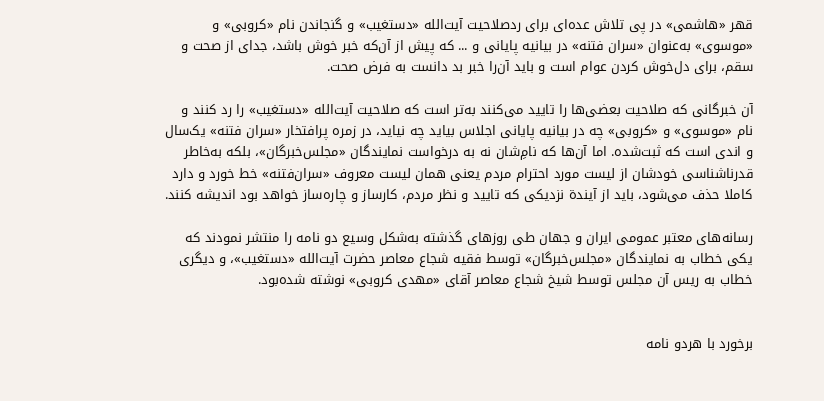قهر «هاشمی» در پی تلاش عده‌ای برای ردصلاحیت آیت‌الله «دستغیب» و گنجاندن نام «کروبی» و «موسوی» به‌عنوان «سران فتنه» در بیانیه پایانی و ... که پیش از آن‌که خبر خوش باشد، جدای از صحت و سقم، برای دل‌خوش کردن عوام است و باید آن‌را خبر بد دانست به فرض صحت.

آن خبرگانی که صلاحیت بعضی‌ها را تایید می‌کنند به‌تر است که صلاحیت آیت‌الله «دستغیب» را رد کنند و نام «موسوی» و «کروبی» چه در بیانیه پایانی اجلاس بیاید چه نیاید، در زمره پرافتخار «سران فتنه» یک‌سال و اندی است که ثبت‌شده. اما آن‌ها که نام‌ِشان نه به درخواست نمایندگان «مجلس‌خبرگان»، بلکه به‌خاطر قدرناشناسی خودشان از لیست مورد احترام مردم یعنی همان لیست معروف «سران‌فتنه» خط خورد و دارد کاملا حذف می‌شود، باید از آیندة نزدیکی که تایید و نظر مردم، کارساز و چاره‌ساز خواهد بود اندیشه کنند.

رسانه‌های معتبر عمومی ایران و جهان طی روزهای گذشته به‌شکل وسیع دو نامه را منتشر نمودند که یکی خطاب به نمایندگان «مجلس‌خبرگان» توسط فقیه شجاع معاصر حضرت آیت‌الله «دستغیب»، و دیگری خطاب به ریس آن مجلس توسط شیخ شجاع معاصر‌ آقای «مهدی کروبی» نوشته شده‌بود.


برخورد با هردو نامه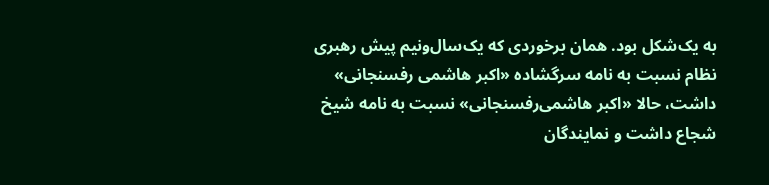به یک‌شکل بود. همان برخوردی که یک‌سال‌ونیم پیش رهبری نظام نسبت به نامه سرگشاده «اکبر هاشمی رفسنجانی» داشت، حالا «اکبر هاشمی‌رفسنجانی» نسبت به نامه شیخ شجاع داشت و نمایندگان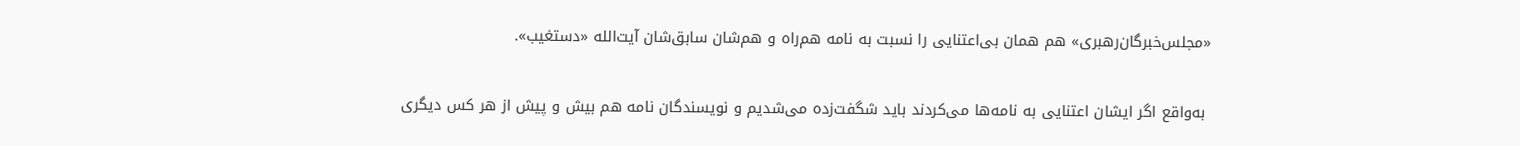«مجلس‌خبرگان‌رهبری» هم همان بی‌اعتنایی را نسبت به نامه هم‌راه و هم‌شان سابق‌شان آیت‌الله «دستغیب».

 به‌واقع اگر ایشان اعتنایی به نامه‌ها می‌کردند باید شگفت‌زده می‌شدیم و نویسندگان نامه هم بیش و پیش از هر کس دیگری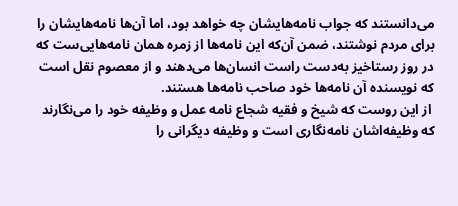می‌دانستند که جواب نامه‌هایشان چه خواهد بود، اما آن‌ها نامه‌هایشان را برای مردم نوشتند، ضمن آن‌که این نامه‌ها از زمره همان نامه‌هایی‌ست که در روز رستاخیز به‌دست راست انسان‌ها می‌دهند و از معصوم نقل است که نویسنده آن نامه‌ها خود صاحب نامه‌ها هستند.
 از این روست که شیخ و فقیه شجاع نامه عمل و وظیفه خود را‌ می‌نگارند که وظیفه‌اشان نامه‌نگاری است و وظیفه دیگرانی را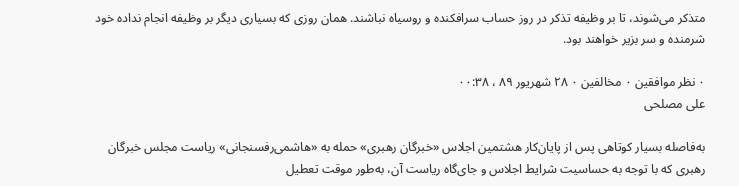متذکر می‌شوند، تا بر وظیفه تذکر در روز حساب سرافکنده و روسیاه نباشند. همان روزی که بسیاری دیگر بر وظیفه انجام نداده خود شرمنده و سر بزیر خواهند بود.

۰ نظر موافقین ۰ مخالفین ۰ ۲۸ شهریور ۸۹ ، ۰۰:۳۸
علی مصلحی

به‌فاصله بسیار کوتاهی پس از پایان‌کار هشتمین اجلاس «خبرگان رهبری» حمله به «هاشمی‌رفسنجانی» ریاست مجلس خبرگان رهبری که با توجه به حساسیت شرایط اجلاس و جای‌گاه ریاست آن، به‌طور موقت تعطیل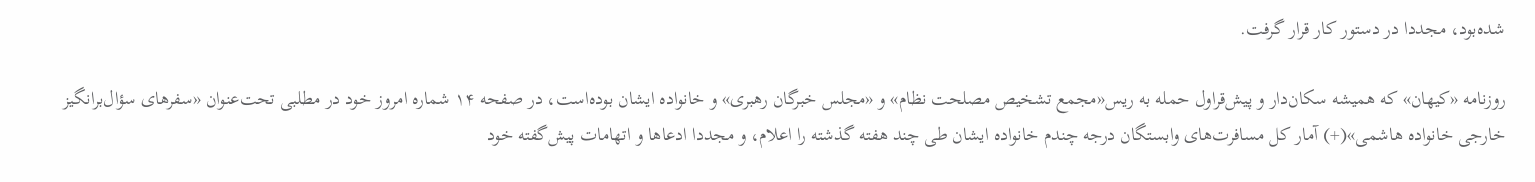شده‌بود، مجددا در دستور کار قرار گرفت.

روزنامه «کیهان» که همیشه سکان‌دار و پیش‌قراول حمله به ریس«مجمع تشخیص مصلحت نظام» و «مجلس خبرگان رهبری» و خانواده ایشان بوده‌است، در صفحه ۱۴ شماره امروز خود در مطلبی تحت‌عنوان «سفرهای سؤال‌برانگیز خارجی خانواده هاشمی»(+) آمار کل مسافرت‌های وابستگان درجه چندم خانواده ایشان طی چند هفته گذشته را اعلام، و مجددا ادعاها و اتهامات پیش‌گفته خود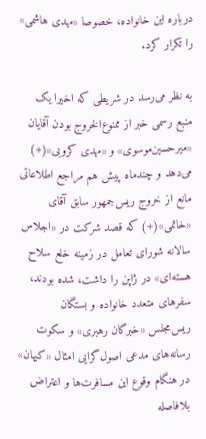درباره این خانواده، خصوصا «مهدی هاشمی» را تکرار کرد.

به نظر می‌رسد در شریطی که اخیرا یک منبع رسمی خبر از ممنوع‌الخروج بودن آقایان «میرحسین‌موسوی» و «مهدی کروبی»(+) می‌دهد و چندماه پیش هم مراجع اطلاعاتی مانع از خروج ریس‌جمهور سابق آقای «خاتمی»(+) که قصد شرکت در «اجلاس سالانه شورای تعامل در زمینه خلع سلاح هسته‌ای» در ژاپن را داشت، شده بودند، سفرهای متعدد خانواده و بستگان ریس‌مجلس «خبرگان رهبری» و سکوت رسانه‌های مدعی اصول‌گرایی امثال «کیهان» در هنگام وقوع این مسافرت‌ها و اعتراض بلافاصله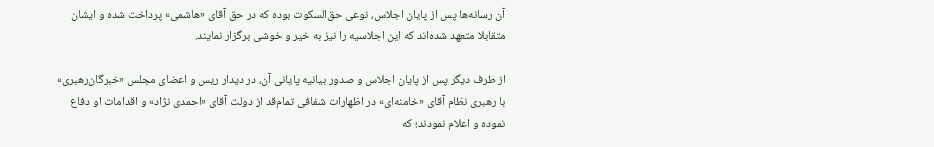آن رسانه‌ها پس از پایان اجلاس، نوعی حق‌السکوت بوده که در حق آقای «هاشمی» پرداخت شده و ایشان متقابلا متعهد شده‌اند که این اجلاسیه را نیز به خیر و خوشی برگزار نمایند.

از طرف دیگر پس از پایان اجلاس و صدور بیانیه پایانی آن، در دیدار ریس و اعضای مجلس «خبرگان‌رهبری» با رهبری نظام آقای «خامنه‌ای» در اظهارات شفافی تمام‌قد از دولت آقای «احمدی ‌نژاد» و اقدامات او دفاع نموده و اعلام نمودند؛ که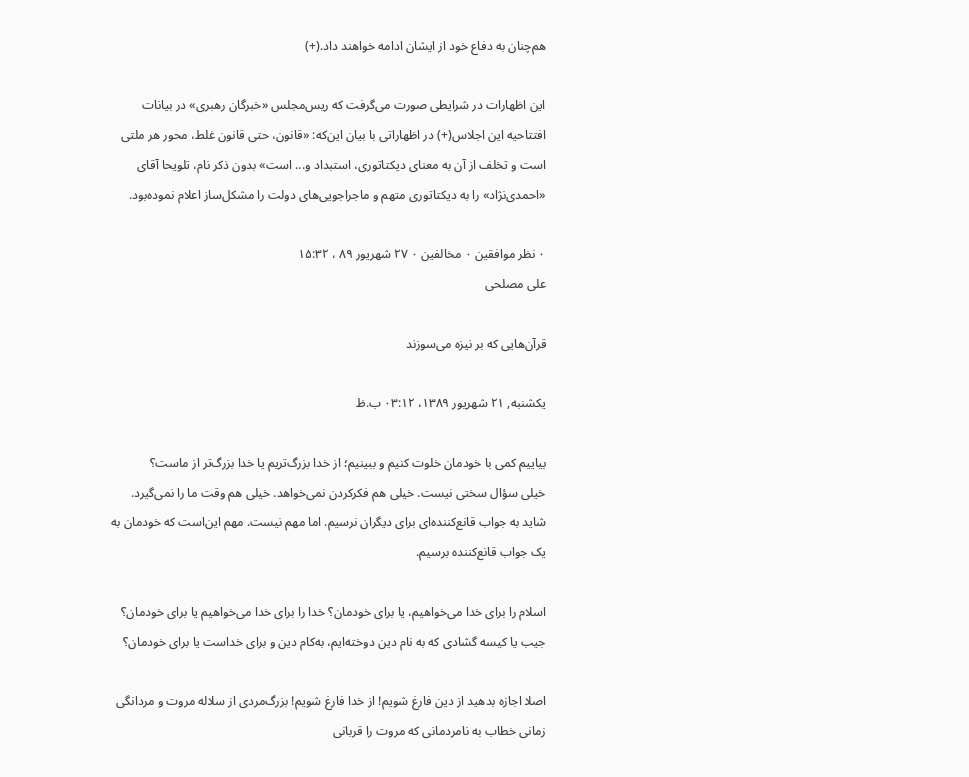هم‌چنان به دفاع خود از ایشان ادامه خواهند داد.(+)

این اظهارات در شرایطی صورت می‌گرفت که ریس‌مجلس‌‌ «خبرگان رهبری» در بیانات افتتاحیه‌ این اجلاس(+) در اظهاراتی با بیان این‌که: «قانون، حتی قانون غلط، محور هر ملتی است و تخلف از آن به معنای دیکتاتوری، استبداد و... است» بدون ذکر نام، تلویحا آقای «احمدی‌نژاد» را به دیکتاتوری متهم و ماجراجویی‌های دولت را مشکل‌ساز اعلام نموده‌بود.

۰ نظر موافقین ۰ مخالفین ۰ ۲۷ شهریور ۸۹ ، ۱۵:۳۲
علی مصلحی

قرآن‌هایی که بر نیزه می‌سوزند

يكشنبه, ۲۱ شهریور ۱۳۸۹، ۰۳:۱۲ ب.ظ

بیاییم کمی با خودمان خلوت کنیم و ببینیم؛ از خدا بزرگ‌تریم یا خدا بزرگ‌تر از ماست؟
خیلی سؤال سختی نیست. خیلی هم فکرکردن نمی‌خواهد. خیلی هم وقت ما را نمی‌گیرد. شاید به جواب قانع‌کننده‌ای برای دیگران نرسیم. اما مهم نیست. مهم این‌است که خودمان به یک جواب قانع‌کننده برسیم.

اسلام را برای خدا می‌خواهیم، یا برای خودمان؟ خدا را برای خدا می‌خواهیم یا برای خودمان؟
جیب یا کیسه گشادی که به نام دین دوخته‌ایم، به‌کام دین و برای خداست یا برای خودمان؟

اصلا اجازه بدهید از دین فارغ شویم! از خدا فارغ شویم! بزرگ‌مردی از سلاله مروت و مردانگی زمانی خطاب به نامردمانی که مروت را قربانی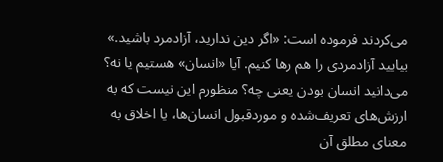می‌کردند فرموده است: «اگر دین ندارید، آزادمرد باشید.» بیایید آزاد‌مردی را هم رها کنیم. آیا «انسان» هستیم یا نه؟ می‌دانید انسان بودن یعنی چه؟ منظورم این نیست که به ارزش‌های تعریف‌شده و موردقبول انسان‌ها، یا اخلاق به معنای مطلق آن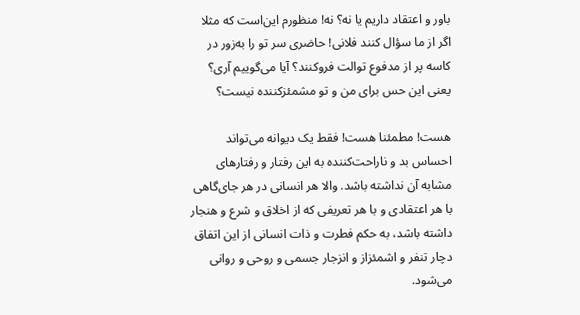باور و اعتقاد داریم یا نه؟ نه! منظورم این‌است که مثلا اگر از ما سؤال کنند فلانی! حاضری سر تو را به‌زور در کاسه پر از مدفوع توالت فروکنند؟ آیا می‌گوییم آری؟ یعنی این حس برای من و تو مشمئزکننده نیست؟

هست! مطمئنا هست! فقط یک دیوانه می‌تواند احساس بد و ناراحت‌کننده به این رفتار و رفتارهای مشابه آن نداشته باشد. والا هر انسانی در هر جای‌گاهی با هر اعتقادی و با هر تعریفی که از اخلاق و شرع و هنجار داشته باشد، به حکم فطرت و ذات انسانی از این اتفاق دچار تنفر و اشمئزاز و انزجار جسمی و روحی و روانی می‌شود.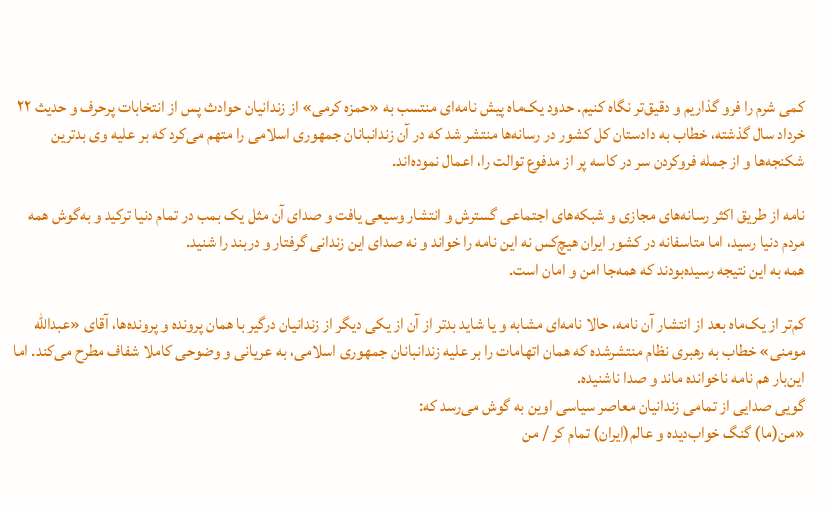کمی شرم را فرو گذاریم و دقیق‌تر نگاه کنیم. حدود یک‌ماه پیش نامه‌ای منتسب به «حمزه کرمی» از زندانیان حوادث پس از انتخابات پرحرف و حدیث ۲۲ خرداد سال گذشته، خطاب به دادستان کل کشور در رسانه‌ها منتشر شد که در آن زندانبانان جمهوری اسلامی را متهم می‌کرد که بر علیه وی بدترین شکنجه‌ها و از جمله فروکردن سر در کاسه پر از مدفوع توالت را، اعمال نموده‌اند.

نامه از طریق اکثر رسانه‌های مجازی و شبکه‌های اجتماعی گسترش و انتشار وسیعی یافت و صدای آن مثل یک بمب در تمام دنیا ترکید و به‌گوش همه مردم دنیا رسید، اما متاسفانه در کشور ایران هیچ‌کس نه این نامه را خواند و نه صدای این زندانی گرفتار و دربند را شنید.
همه به این نتیجه رسیده‌بودند که همه‌جا امن و امان است.

کم‌تر از یک‌ماه بعد از انتشار آن نامه، حالا نامه‌ای مشابه و یا شاید بدتر از آن از یکی دیگر از زندانیان درگیر با همان پرونده و پرونده‌ها، آقای «عبدالله مومنی» خطاب به رهبری نظام منتشرشده که همان اتهامات را بر علیه زندانبانان جمهوری اسلامی، به عریانی و وضوحی کاملا شفاف مطرح می‌کند. اما این‌بار هم نامه ناخوانده ماند و صدا ناشنیده.
گویی صدایی از تمامی زندانیان معاصر سیاسی اوین به گوش می‌رسد که:
«من(ما) گنگ خواب‌دیده و عالم(ایران) تمام کر / من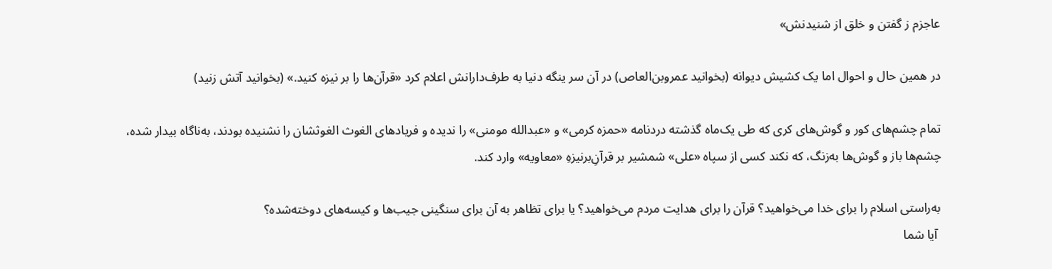عاجزم ز گفتن و خلق از شنیدنش»

در همین حال و احوال اما یک کشیش دیوانه (بخوانید عمروبن‌العاص) در آن سر ینگه دنیا به طرف‌دارانش اعلام کرد «قرآن‌ها را بر نیزه کنید.» (بخوانید آتش زنید)

تمام چشم‌های کور و گوش‌های کری که طی یک‌ماه گذشته دردنامه «حمزه کرمی» و «عبدالله مومنی» را ندیده و فریادهای الغوث الغوثشان را نشنیده بودند، به‌ناگاه بیدار شده، چشم‌ها باز و گوش‌ها به‌زنگ، که نکند کسی از سپاه «علی» شمشیر بر قرآنِ‌برنیزهِ «معاویه» وارد کند.

به‌راستی اسلام را برای خدا می‌خواهید؟ قرآن را برای هدایت مردم می‌خواهید؟ یا برای تظاهر به آن برای سنگینی جیب‌ها و کیسه‌های دوخته‌شده؟
 آیا شما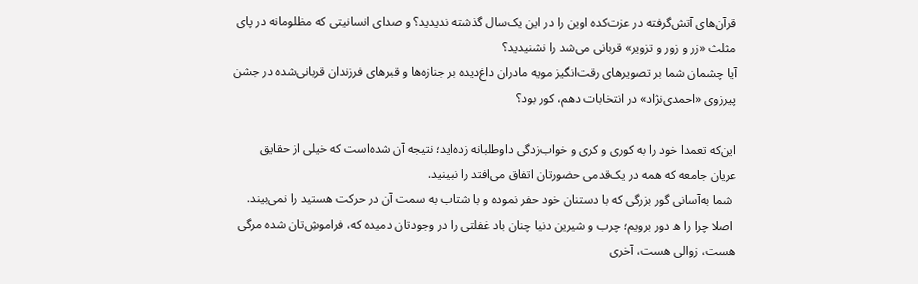قرآن‌های آتش‌گرفته در عزت‌کده اوین را در این یک‌سال گذشته ندیدید؟ و صدای انسانیتی که مظلومانه در پای مثلث «زر و زور و تزویر» قربانی می‌شد را نشنیدید؟
آیا چشمان شما بر تصویرهای رقت‌انگیز مویه مادران داغ‌دیده بر جنازه‌ها و قبرهای فرزندان قربانی‌شده در جشن پیرزوی «احمدی‌ن‍ژاد» در انتخابات دهم، کور بود؟

این‌که تعمدا خود را به کوری و کری و خواب‌زدگی داوطلبانه زده‌اید؛ نتیجه آن شده‌است که خیلی از حقایق عریان جامعه که همه در یک‌قدمی حضورتان اتفاق می‌افتد را نبینید.
 شما به‌آسانی گور بزرگی که با دستنان خود حفر نموده و با شتاب به سمت آن در حرکت هستید را نمی‌بیند.
 اصلا چرا را ه دور برویم؛ چرب و شیرین دنیا چنان باد غفلتی را در وجودتان دمیده که، فراموش‌ِتان شده مرگی هست، زوالی هست، آخری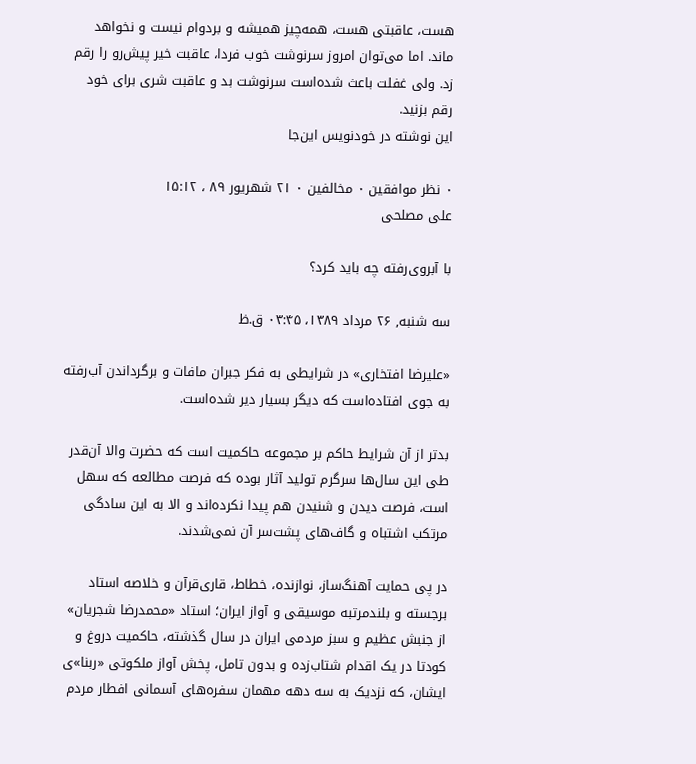هست، عاقبتی هست، همه‌چیز همیشه و بردوام نیست و نخواهد ماند. اما می‌توان امروز سرنوشت خوب فردا، عاقبت خیر پیش‌رو را رقم زد. ولی غفلت باعث شده‌است سرنوشت بد و عاقبت شری برای خود رقم بزنید.
این نوشته در خودنویس این‌جا

۰ نظر موافقین ۰ مخالفین ۰ ۲۱ شهریور ۸۹ ، ۱۵:۱۲
علی مصلحی

با آبروی‌رفته چه باید کرد؟

سه شنبه, ۲۶ مرداد ۱۳۸۹، ۰۳:۴۵ ق.ظ

«علیرضا افتخاری» در شرایطی به فکر جبران مافات و برگرداندن آب‌رفته به جوی افتاده‌است که دیگر بسیار دیر شده‌است.

بدتر از آن شرایط حاکم بر مجموعه حاکمیت است که حضرت والا آن‌قدر طی این سال‌ها سرگرم تولید آثار بوده که فرصت مطالعه که سهل است، فرصت دیدن و شنیدن هم پیدا نکرده‌اند و الا به این سادگی مرتکب اشتباه و گاف‌های پشت‌سر آن نمی‌شدند.

در پی حمایت آهنگ‌ساز، نوازنده، خطاط، قاری‌قرآن و خلاصه استاد برجسته و بلندمرتبه موسیقی و آواز ایران؛ استاد «محمدرضا شجریان» از جنبش عظیم و سبز مردمی ایران در سال گذشته، حاکمیت دروغ و کودتا در یک اقدام شتاب‌زده و بدون تامل، پخش آواز ملکوتی «ربنا»ی ایشان، که نزدیک به سه دهه مهمان سفره‌های آسمانی افطار مردم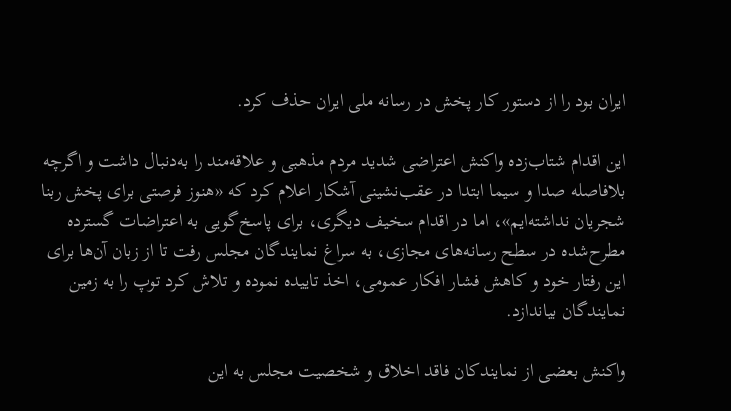ایران بود را از دستور کار پخش در رسانه ملی ایران حذف کرد.

این اقدام شتاب‌زده واکنش اعتراضی شدید مردم مذهبی و علاقه‌مند را به‌دنبال داشت و اگرچه بلافاصله صدا و سیما ابتدا در عقب‌نشینی آشکار اعلام کرد که «هنوز فرصتی برای پخش ربنا شجریان نداشته‌ایم»، اما در اقدام سخیف دیگری، برای پاسخ‌گویی به اعتراضات گسترده مطرح‌شده در سطح رسانه‌های مجازی، به سراغ نمایندگان مجلس رفت تا از زبان آن‌ها برای این رفتار خود و کاهش فشار افکار عمومی، اخذ تاییده نموده و تلاش کرد توپ را به زمین نمایندگان بیاندازد.

واکنش بعضی از نمایندکان فاقد اخلاق و شخصیت مجلس به این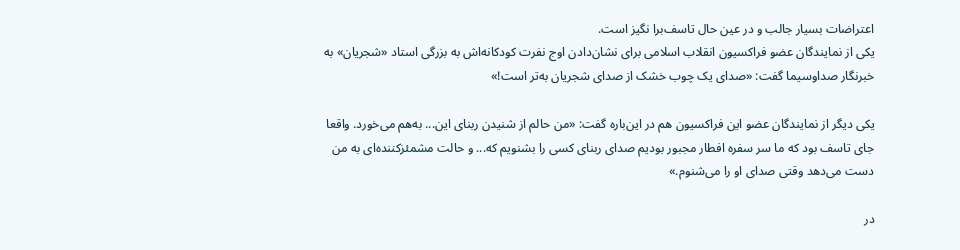اعتراضات بسیار جالب و در عین حال تاسف‌برا نگیز است.
یکی از نمایندگان عضو فراکسیون انقلاب اسلامی برای نشان‌دادن اوج نفرت کودکانه‌اش به بزرگی استاد «شجریان» به خبرنگار صداوسیما گفت: «صدای یک چوب خشک از صدای شجریان به‌تر است!»

یکی دیگر از نمایندگان عضو این فراکسیون هم در این‌باره گفت: «من حالم از شنیدن ربنای این... به‌هم می‌خورد. واقعا جای تاسف بود که ما سر سفره افطار مجبور بودیم صدای ربنای کسی را بشنویم که... و حالت مشمئز‌کننده‌ای به من دست می‌دهد وقتی صدای او را می‌شنوم.»

در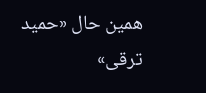همین حال «حمید ترقی»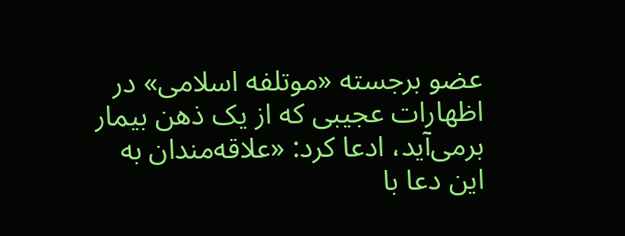عضو برجسته «موتلفه اسلامی» در اظهارات عجیبی که از یک ذهن بیمار برمی‌آید، ادعا کرد: «علاقه‌مندان به این دعا با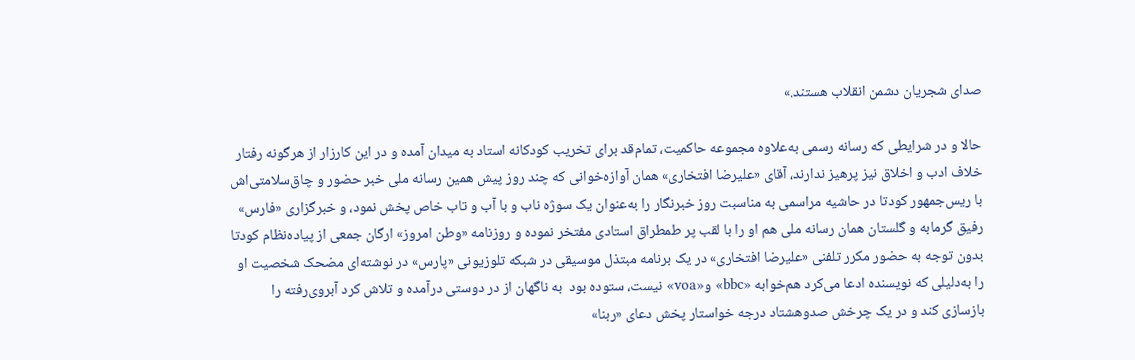صدای شجریان دشمن انقلاب هستند.»

حالا و در شرایطی که رسانه رسمی به‌علاوه مجموعه حاکمیت، تمام‌قد برای تخریب کودکانه استاد به میدان آمده و در این کارزار از هرگونه رفتار خلاف ادب و اخلاق نیز پرهیز ندارند، آقای «علیرضا افتخاری» همان آوازه‌خوانی که چند روز پیش همین رسانه ملی خبر حضور و چاق‌سلامتی‌اش با ریس‌جمهور کودتا در حاشیه مراسمی به مناسبت روز خبرنگار را به‌عنوان یک سوژه ناب و با آب و تاب خاص پخش نمود، و خبرگزاری «فارس» رفیق گرمابه و گلستان همان رسانه ملی هم او را با لقب پر طمطراق استادی مفتخر نموده و روزنامه «وطن امروز» ارگان جمعی از پیاده‌نظام کودتا بدون توجه به حضور مکرر تلفنی «علیرضا افتخاری» در یک برنامه مبتذل موسیقی در شبکه تلوزیونی «پارس» در نوشته‌ای مضحک شخصیت او را به‌دلیلی که نویسنده ادعا می‌کرد هم‌خوابه «bbc» و«voa» نیست، ستوده بود  به ناگهان از در دوستی درآمده و تلاش کرد آبروی‌رفته را بازسازی کند و در یک چرخش صدوهشتاد درجه خواستار پخش دعای «ربنا»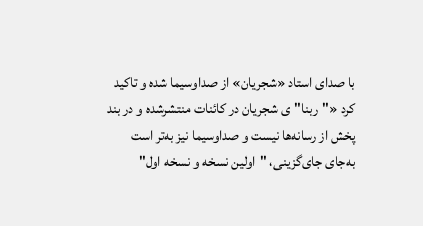با صدای استاد «شجریان» از صداوسیما شده و تاکید کرد «"ربنا"ی شجریان در کائنات منتشرشده و در بند پخش از رسانه‌ها نیست و صداوسیما نیز به‌تر است به‌جای جای‌گزینی، "اولین نسخه و نسخه اول"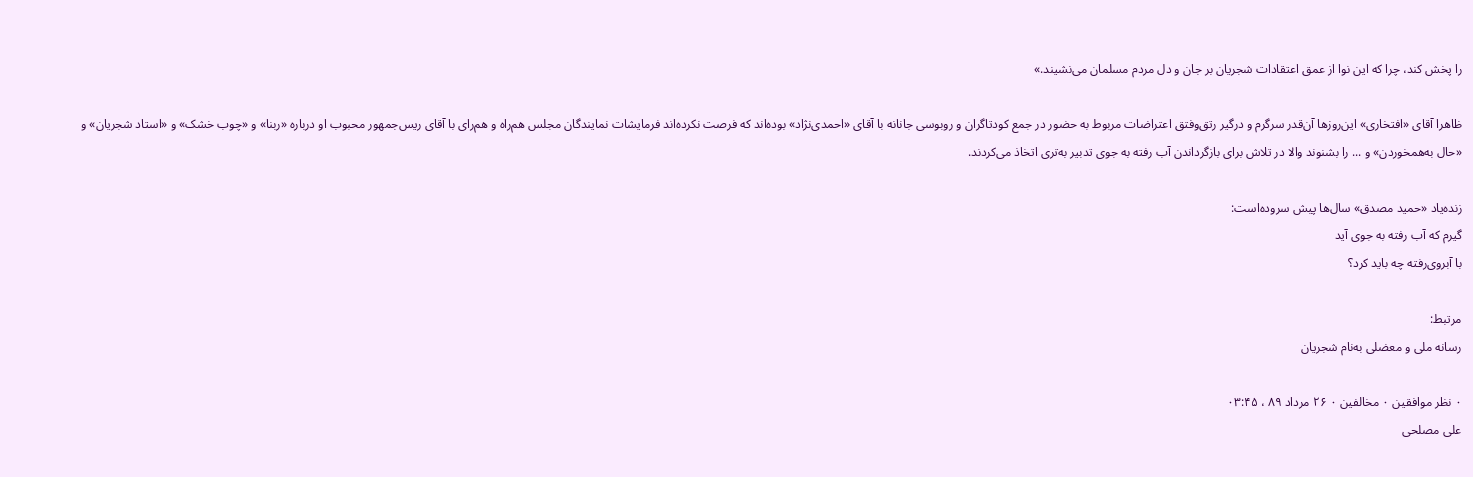را پخش کند، چرا که این نوا از عمق اعتقادات شجریان بر جان و دل مردم مسلمان می‌نشیند.»

ظاهرا آقای «افتخاری» این‌روزها آن‌قدر سرگرم و درگیر رتق‌وفتق اعتراضات مربوط به حضور در جمع کودتاگران و روبوسی جانانه با آقای «احمدی‌نژاد» بوده‌اند که فرصت نکرده‌اند فرمایشات نمایندگان مجلس هم‌راه و هم‌رای با آقای ریس‌جمهور محبوب او درباره «ربنا» و «چوب خشک» و «استاد شجریان» و «حال به‌همخوردن» و ... را بشنوند والا در تلاش برای بازگرداندن آب رفته به جوی تدبیر به‌تری اتخاذ می‌کردند.

زنده‌یاد «حمید مصدق» سال‌ها پیش سروده‌است:
گیرم که آب رفته به جوی آید
با آبروی‌رفته چه باید کرد؟

مرتبط:
رسانه ملی و معضلی به‌نام شجریان

۰ نظر موافقین ۰ مخالفین ۰ ۲۶ مرداد ۸۹ ، ۰۳:۴۵
علی مصلحی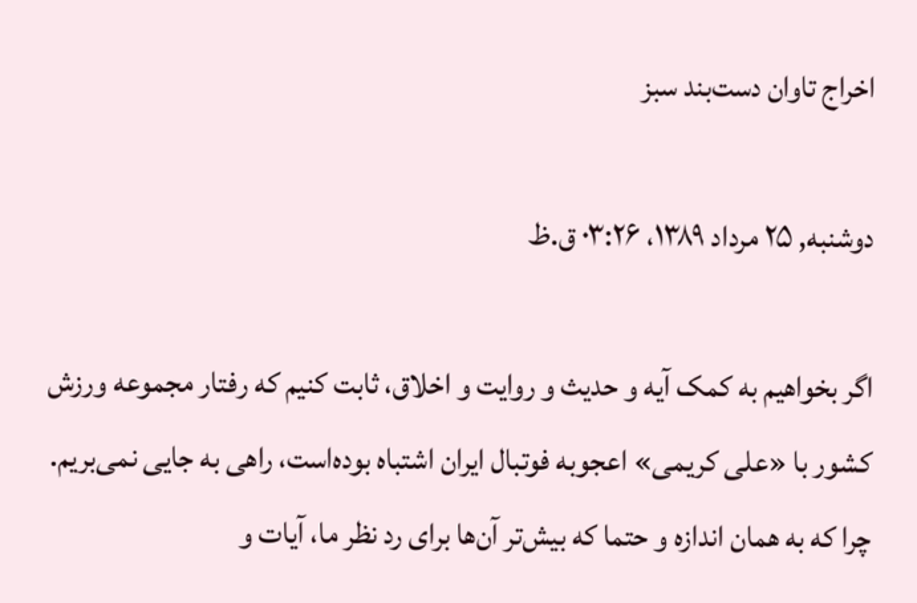اخراج تاوان دست‌بند سبز

دوشنبه, ۲۵ مرداد ۱۳۸۹، ۰۳:۲۶ ق.ظ

اگر بخواهیم به کمک آیه و حدیث و روایت و اخلاق، ثابت کنیم که رفتار مجموعه ورزش کشور با «علی کریمی» اعجوبه فوتبال ایران اشتباه بوده‌است، راهی به جایی نمی‌بریم. چرا که به همان اندازه و حتما که بیش‌تر آن‌ها برای رد نظر ما، آیات و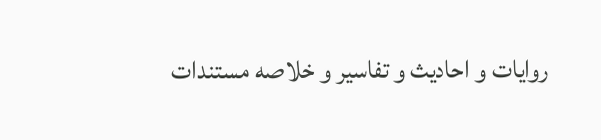روایات و احادیث و تفاسیر و خلاصه مستندات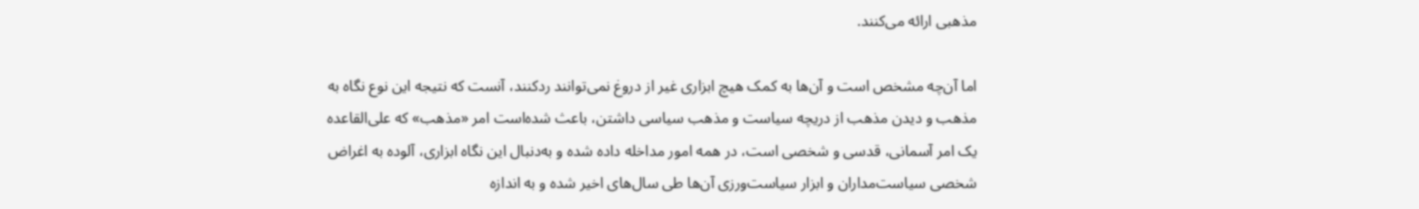مذهبی ارائه می‌کنند.

اما آن‌چه مشخص است و آن‌ها به کمک هیچ ابزاری غیر از دروغ نمی‌توانند ردکنند، آنست که نتیجه این نوع نگاه به مذهب و دیدن مذهب از دریچه سیاست و مذهب سیاسی داشتن، باعث شده‌است امر «مذهب» که علی‌القاعده یک امر آسمانی، قدسی و شخصی است، در همه امور مداخله داده شده و به‌دنبال این نگاه ابزاری، آلوده به اغراض شخصی سیاست‌مداران و ابزار سیاست‌ورزی آن‌ها طی سال‌های اخیر شده و به اندازه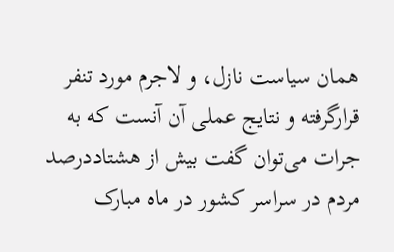همان سیاست نازل، و لاجرم مورد تنفر قرارگرفته و نتایج عملی آن آنست که به جرات می‌توان گفت بیش از هشتاددرصد مردم در سراسر کشور در ماه مبارک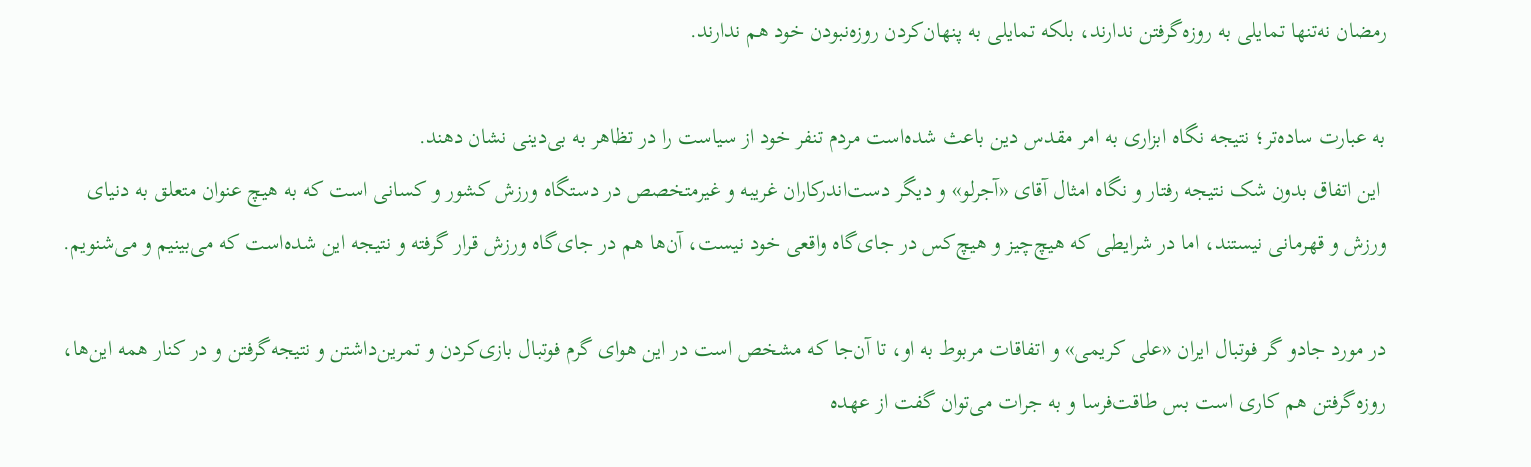رمضان نه‌تنها تمایلی به روزه‌گرفتن ندارند، بلکه تمایلی به پنهان‌کردن روزه‌نبودن خود هم ندارند.

به عبارت ساده‌تر؛ نتیجه نگاه ابزاری به امر مقدس دین باعث شده‌است مردم تنفر خود از سیاست را در تظاهر به بی‌دینی نشان دهند.
 این اتفاق بدون شک نتیجه رفتار و نگاه امثال آقای «آجرلو» و دیگر دست‌اندرکاران غریبه و غیرمتخصص در دستگاه ورزش کشور و کسانی است که به هیچ عنوان متعلق به دنیای ورزش و قهرمانی نیستند، اما در شرایطی که هیچ‌چیز و هیچ‌کس در جای‌گاه واقعی خود نیست، آن‌ها هم در جای‌گاه ورزش قرار گرفته و نتیجه این شده‌است که می‌بینیم و می‌شنویم.

در مورد جادو گر فوتبال ایران «علی کریمی» و اتفاقات مربوط به او، تا آن‌جا که مشخص است در این هوای گرم فوتبال بازی‌کردن و تمرین‌داشتن و نتیجه‌گرفتن و در کنار همه این‌ها، روزه‌گرفتن هم کاری است بس طاقت‌فرسا و به جرات می‌توان گفت از عهده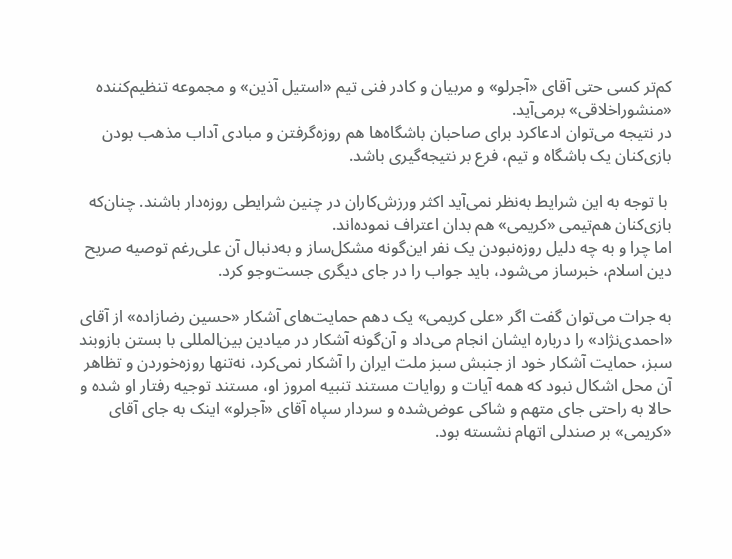کم‌تر کسی حتی آقای «آجرلو» و مربیان و کادر فنی تیم «استیل آذین» و مجموعه تنظیم‌کننده «منشوراخلاقی» برمی‌آید.
در نتیجه می‌توان ادعاکرد برای صاحبان باشگاه‌ها هم روزه‌گرفتن و مبادی آداب مذهب بودن بازی‌کنان یک باشگاه و تیم، فرع بر نتیجه‌گیری باشد.

 با توجه به این شرایط به‌نظر نمی‌آید اکثر ورزش‌کاران در چنین شرایطی روزه‌دار باشند. چنان‌که بازی‌کنان هم‌تیمی «کریمی» هم بدان اعتراف نموده‌اند.
اما چرا و به چه دلیل روزه‌نبودن یک نفر این‌گونه مشکل‌ساز و به‌دنبال آن علی‌رغم توصیه صریح دین اسلام، خبرساز می‌شود، باید جواب را در جای دیگری جست‌وجو کرد.

به جرات می‌توان گفت اگر «علی کریمی» یک دهم حمایت‌های آشکار «حسین رضازاده» از آقای «احمدی‌نژاد» را درباره ایشان انجام می‌داد و آن‌گونه آشکار در میادین بین‌المللی با بستن بازوبند سبز، حمایت آشکار خود از جنبش سبز ملت ایران را آشکار نمی‌کرد، نه‌تنها روزه‌خوردن و تظاهر آن محل اشکال نبود که همه آیات و روایات مستند تنبیه امروز او، مستند توجیه رفتار او شده و حالا به راحتی جای متهم و شاکی عوض‌شده و سردار سپاه آقای «آجرلو» اینک به جای آقای «کریمی» بر صندلی اتهام نشسته بود.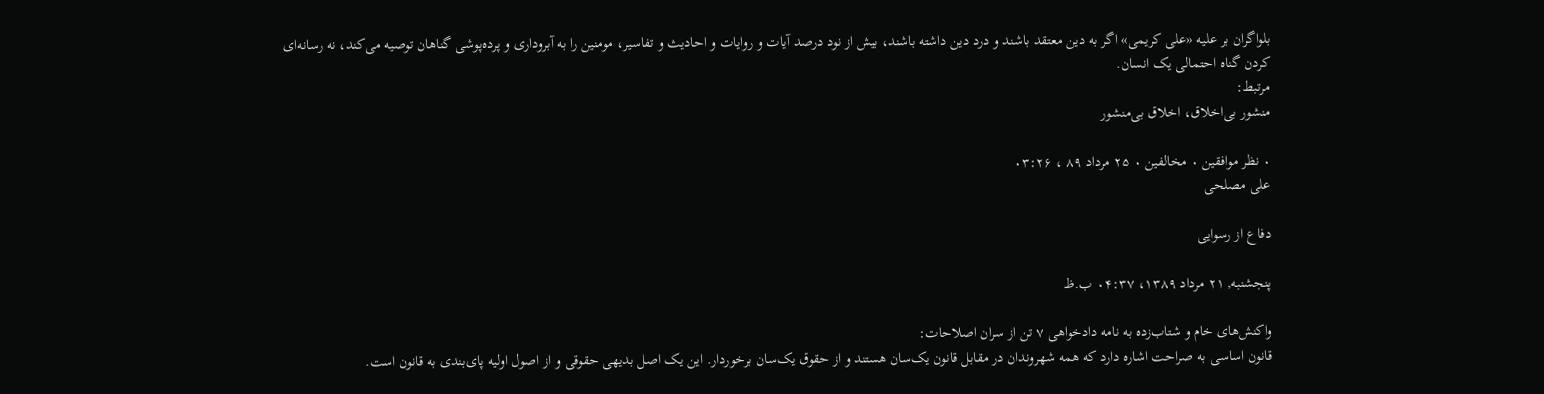بلواگران بر علیه «علی کریمی» اگر به دین معتقد باشند و درد دین داشته باشند، بیش از نود درصد آیات و روایات و احادیث و تفاسیر، مومنین را به آبروداری و پرده‌پوشی گناهان توصیه می‌کند، نه رسانه‌ای کردن گناه احتمالی یک انسان.
مرتبط:
منشور بی‌اخلاق، اخلاق بی‌منشور

۰ نظر موافقین ۰ مخالفین ۰ ۲۵ مرداد ۸۹ ، ۰۳:۲۶
علی مصلحی

دفاع از رسوایی

پنجشنبه, ۲۱ مرداد ۱۳۸۹، ۰۴:۳۷ ب.ظ

واکنش‌های خام و شتاب‌زده به نامه دادخواهی ۷ تن از سران اصلاحات:
قانون اساسی به صراحت اشاره دارد که همه شهروندان در مقابل قانون یک‌سان هستند و از حقوق یک‌سان برخوردار. این یک اصل بدیهی حقوقی و از اصول اولیه پای‌بندی به قانون است.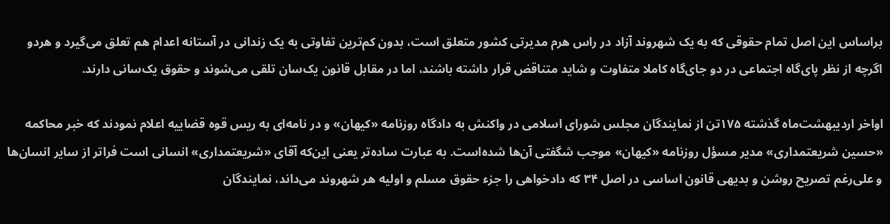براساس این اصل تمام حقوقی که به یک شهروند آزاد در راس هرم مدیرتی کشور متعلق است، بدون کم‌ترین تفاوتی به یک زندانی در آستانه اعدام هم تعلق می‌گیرد و هردو اگرچه از نظر پای‌گاه اجتماعی در دو جای‌گاه کاملا متفاوت و شاید متناقض قرار داشته باشند، اما در مقابل قانون یک‌سان تلقی می‌شوند و حقوق یک‌سانی دارند.

اواخر اردیبهشت‌ماه گذشته ۱۷۵تن از نمایندگان مجلس شورای اسلامی در واکنش به دادگاه روزنامه «کیهان» و در نامه‌ای به ریس قوه قضاییه اعلام نمودند که خبر محاکمه «حسین شریعتمداری» مدیر مسؤل روزنامه «کیهان» موجب شگفتی آن‌ها شده‌است. به عبارت ساده‌تر یعنی این‌که آقای «شریعتمداری» انسانی است فراتر از سایر انسان‌ها و علی‌رغم تصریح روشن و بدیهی قانون اساسی در اصل ۳۴ که دادخواهی را جزء حقوق مسلم و اولیه هر شهروند می‌داند، نمایندگان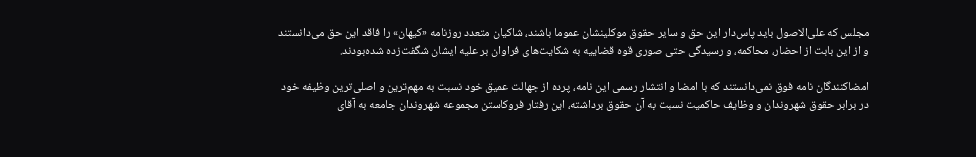مجلس که علی‌الاصول باید پاس‌دار این حق و سایر حقوق موکلینشان عموما باشند، شاکیان متعدد روزنامه «کیهان» را فاقد این حق می‌دانستند و از این بابت از احضار، محاکمه، و رسیدگی حتی صوری قوه قضاییه به شکایت‌های فراوان بر علیه ایشان شگفت‌زده شده‌بودند.

امضاکنندگان نامه فوق نمی‌دانستند که با امضا و انتشار رسمی این نامه، پرده از جهالت عمیق خود نسبت به مهم‌ترین و اصلی‌ترین وظیفه خود در برابر حقوق شهروندان و وظایف حاکمیت نسبت به آن حقوق برداشته، این رفتار فروکاستن مجموعه شهروندان جامعه به آقای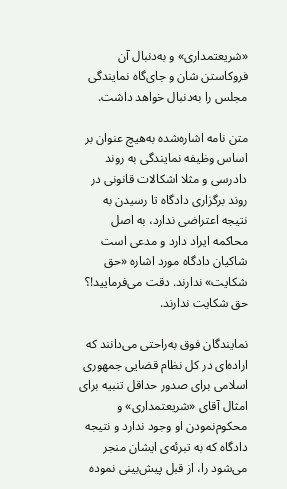«شریعتمداری» و به‌دنبال آن فروکاستن شان و جای‌گاه نمایندگی مجلس را به‌دنبال خواهد داشت.

متن نامه اشاره‌شده به‌هیچ عنوان بر اساس وظیفه نمایندگی به روند دادرسی و مثلا اشکالات قانونی در روند برگزاری دادگاه تا رسیدن به نتیجه اعتراضی ندارد، به اصل محاکمه ایراد دارد و مدعی است شاکیان دادگاه مورد اشاره «حق شکایت» ندارند. دقت می‌فرمایید!؟ حق شکایت ندارند.

نمایندگان فوق به‌راحتی می‌دانند که اراده‌ای در کل نظام قضایی جمهوری اسلامی برای صدور حداقل تنبیه برای امثال آقای «شریعتمداری» و محکوم‌نمودن او وجود ندارد و نتیجه دادگاه که به تبرئه‌ی ایشان منجر می‌شود را، از قبل پیش‌بینی نموده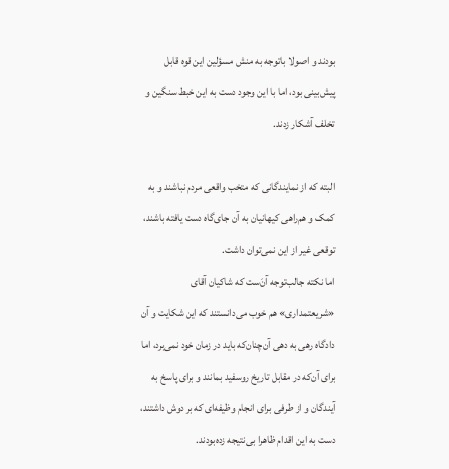بودند و اصولا باتوجه به منش مسؤلین این قوه قابل پیش‌بینی بود، اما با این وجود دست به این خبط سنگین و تخلف آشکار زدند.

البته که از نمایندگانی که متخب واقعی مردم نباشند و به کمک و هم‌راهی کیهانیان به آن جای‌گاه دست یافته باشند، توقعی غیر از این نمی‌توان داشت.
اما نکته جالب‌توجه آن‌َست که شاکیان آقای «شریعتمداری» هم خوب می‌دانستند که این شکایت و آن دادگاه رهی به دهی آن‌چنان‌که باید در زمان خود نمی‌برد، اما برای آن‌که در مقابل تاریخ روسفید بمانند و برای پاسخ به آیندگان و از طرفی برای انجام وظیفه‌ای که بر دوش داشتند، دست به این اقدام ظاهرا بی‌نتیجه زده‌بودند.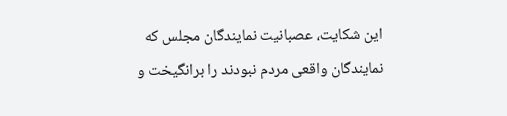این شکایت، عصبانیت نمایندگان مجلس که نمایندگان واقعی مردم نبودند را برانگیخت و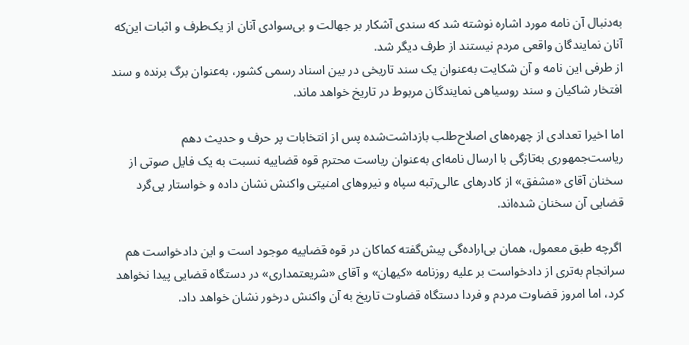به‌دنبال آن نامه مورد اشاره نوشته شد که سندی آشکار بر جهالت و بی‌سوادی آنان از یک‌طرف و اثبات این‌که آنان نمایندگان واقعی مردم نیستند از طرف دیگر شد.
از طرفی این نامه و آن شکایت به‌عنوان یک سند تاریخی در بین اسناد رسمی کشور، به‌عنوان برگ برنده و سند افتخار شاکیان و سند روسیاهی نمایندگان مربوط در تاریخ خواهد ماند.

اما اخیرا تعدادی از چهره‌های اصلاح‌طلب بازداشت‌شده پس از انتخابات پر حرف و حدیث دهم ریاست‌جمهوری به‌تازگی با ارسال نامه‌ای به‌عنوان ریاست محترم قوه قضاییه نسبت به یک فایل صوتی از سخنان آقای «مشفق» از کادرهای عالی‌رتبه سپاه و نیروهای امنیتی واکنش نشان داده و خواستار پی‌گرد قضایی آن سخنان شده‌اند.

 اگرچه طبق معمول، همان بی‌اراده‌گی پیش‌گفته کماکان در قوه قضاییه موجود است و این دادخواست هم سرانجام به‌تری از دادخواست بر علیه روزنامه «کیهان» و آقای «شریعتمداری» در دستگاه قضایی پیدا نخواهد کرد، اما امروز قضاوت مردم و فردا دستگاه قضاوت تاریخ به آن واکنش درخور نشان خواهد داد.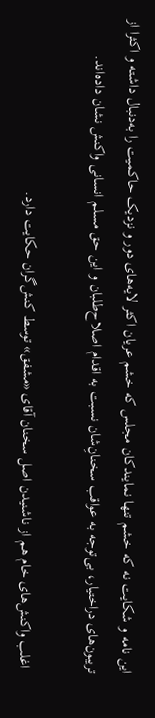این نامه و شکایت نه که خشم تنها نمایندکان مجلس که خشم عریان اکثر لایه‌های دور و نزدیک حاکمیت را به‌دنبال داشته و اکثرا از تریبون‌های دراختیار، بی‌توجه به عواقب سخنان‌ِشان نسبت به اقدام اصلاح‌طلبان و این حق مسلم انسانی واکنش نشان داده‌اند.

 اغلب واکنش‌های خام هم از ناشنیدن اصل سخنان آقای «مشفق» توسط کنش‌گران حکایت دارد.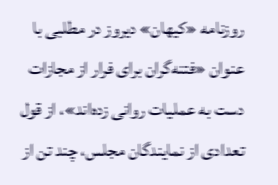روزنامه «کیهان» دیروز در مطلبی با عنوان «فتنه‌گران برای فرار از مجازات دست به عملیات روانی زده‌اند»، از قول تعدادی از نمایندگان مجلس، چند تن از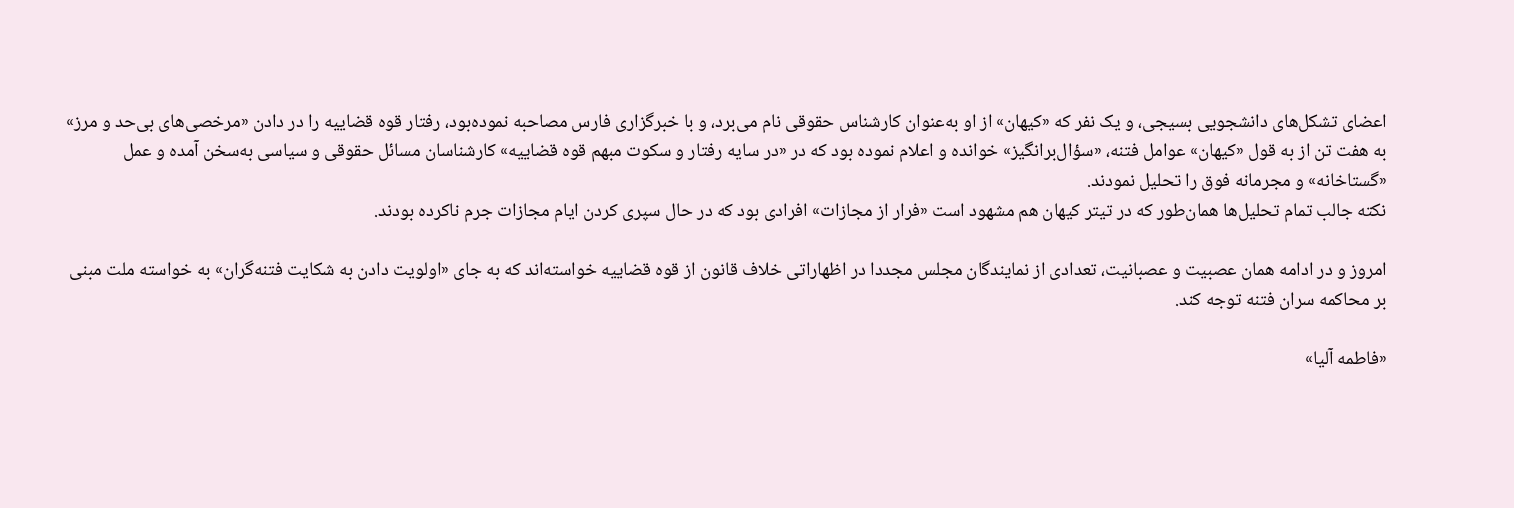اعضای تشکل‌های دانشجویی بسیجی، و یک نفر که «کیهان» از او به‌عنوان کارشناس حقوقی نام می‌برد، و با خبرگزاری فارس مصاحبه نموده‌بود، رفتار قوه قضاییه را در دادن «مرخصی‌های بی‌حد و مرز» به هفت تن از به قول «کیهان» عوامل فتنه، «سؤال‌بر‌انگیز» خوانده و اعلام نموده بود که در «در سایه رفتار و سکوت مبهم قوه قضاییه» کارشناسان مسائل حقوقی و سیاسی به‌سخن آمده و عمل «گستاخانه» و مجرمانه فوق را تحلیل نمودند.
نکته جالب تمام تحلیل‌ها همان‌طور که در تیتر کیهان هم مشهود است «فرار از مجازات» افرادی بود که در حال سپری کردن ایام مجازات جرم ناکرده بودند.

امروز و در ادامه همان عصبیت و عصبانیت، تعدادی از نمایندگان مجلس مجددا در اظهاراتی خلاف قانون از قوه قضاییه خواسته‌اند که به جای «اولویت دادن به شکایت فتنه‌گران» به خواسته ملت مبنی بر محاکمه سران فتنه توجه کند.

«فاطمه آلیا»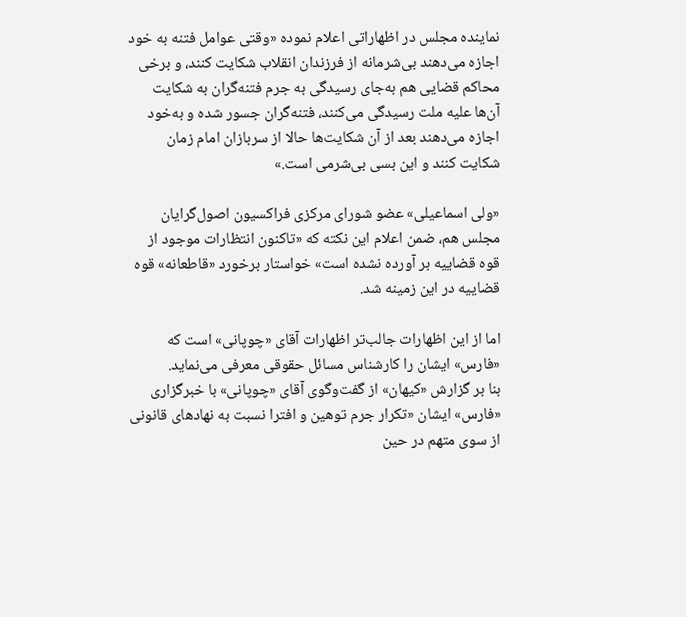نماینده مجلس در اظهاراتی اعلام نموده «وقتی عوامل فتنه به خود اجازه می‌دهند بی‌شرمانه از فرزندان انقلاب شکایت کنند، و برخی محاکم قضایی هم به‌جای رسیدگی به جرم فتنه‌گران به شکایت آن‌ها علیه ملت رسیدگی می‌کنند، فتنه‌گران جسور شده و به‌خود اجازه می‌دهند بعد از آن شکایت‌ها حالا از سربازان امام زمان شکایت کنند و این بسی بی‌شرمی است.»

«ولی اسماعیلی» عضو شورای مرکزی فراکسیون اصول‌گرایان مجلس هم، ضمن اعلام این نکته که «تاکنون انتظارات موجود از قوه قضاییه بر آورده نشده است» خواستار برخورد «قاطعانه» قوه قضاییه در این زمینه شد.

اما از این اظهارات جالب‌تر اظهارات آقای «چوپانی» است که «فارس» ایشان را کارشناس مسائل حقوقی معرفی می‌نماید.
بنا بر گزارش «کیهان» از گفت‌وگوی آقای «چوپانی» با خبرگزاری «فارس» ایشان «تکرار جرم توهین و افترا نسبت به نهادهای قانونی از سوی متهم در حین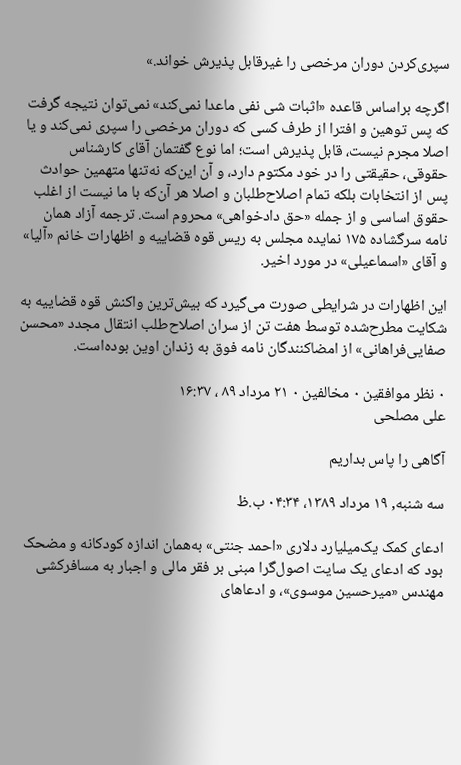سپری‌کردن دوران مرخصی را غیرقابل پذیرش خواند.»

اگرچه براساس قاعده «اثبات شی نفی ماعدا نمی‌کند» نمی‌توان نتیجه گرفت که پس توهین و افترا از طرف کسی که دوران مرخصی را سپری نمی‌کند و یا اصلا مجرم نیست، قابل پذیرش است؛ اما نوع گفتمان آقای کارشناس حقوقی، حقیقتی را در خود مکتوم دارد، و آن این‌که نه‌تنها متهمین حوادث پس از انتخابات بلکه تمام اصلاح‌طلبان و اصلا هر آن‌که با ما نیست از اغلب حقوق اساسی و از جمله «حق دادخواهی» محروم است. ترجمه آزاد همان نامه سرگشاده ۱۷۵ نمایده مجلس به ریس قوه قضاییه و اظهارات خانم «آلیا» و آقای «اسماعیلی» در مورد اخیر.

این اظهارات در شرایطی صورت می‌گیرد که بیش‌ترین واکنش قوه قضاییه به شکایت مطرح‌شده توسط هفت تن از سران اصلاح‌طلب انتقال مجدد «محسن صفایی‌فراهانی» از امضاکنندگان نامه فوق به زندان اوین بوده‌است.

۰ نظر موافقین ۰ مخالفین ۰ ۲۱ مرداد ۸۹ ، ۱۶:۳۷
علی مصلحی

آگاهی را پاس بداریم

سه شنبه, ۱۹ مرداد ۱۳۸۹، ۰۴:۳۴ ب.ظ

ادعای کمک یک‌میلیارد دلاری «احمد جنتی» به‌همان اندازه کودکانه و مضحک بود که ادعای یک سایت اصول‌گرا مبنی بر فقر مالی و اجبار به مسافرکشی مهندس «میرحسین موسوی»، و ادعاهای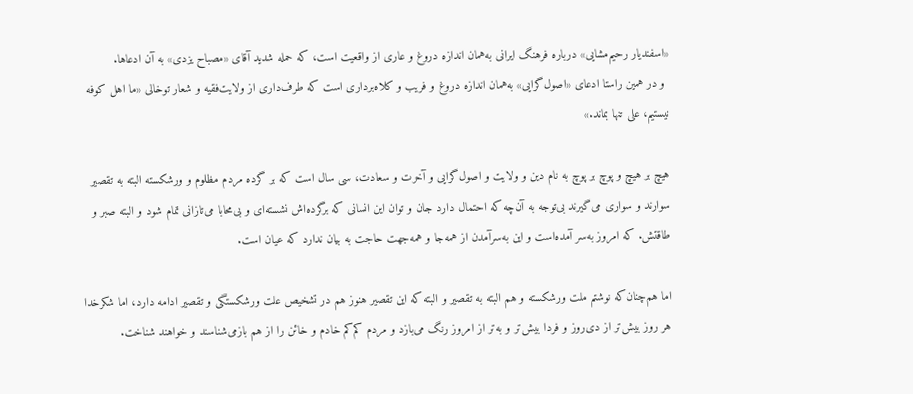«اسفندیار رحیم‌مشایی» درباره فرهنگ ایرانی به‌همان اندازه دروغ و عاری از واقعیت است، که حمله شدید آقای «مصباح یزدی» به آن ادعاها.
 و در همین راستا ادعای «اصول‌گرایی» به‌همان اندازه دروغ و فریب و کلاه‌برداری است که طرف‌داری از ولایت‌فقیه و شعار توخالی «ما اهل کوفه نیستیم، علی تنها بماند.»

هیچ بر هیچ و پوچ بر پوچ به نام دین و ولایت و اصول‌گرایی و آخرت و سعادت، سی سال است که بر گرده مردم مظلوم و ورشکسته البته به تقصیر سوارند و سواری می‌گیرند بی‌توجه به آن‌چه که احتمال دارد جان و توان این انسانی که برگرده‌اش نشسته‌ای و بی‌محابا می‌تازانی تمام شود و البته صبر و طاقتش. که امروز به‌سر آمده‌است و این به‌سرآمدن از همه‌جا و همه‌جهت حاجت به بیان ندارد که عیان است.

اما هم‌چنان‌که نوشتم ملت ورشکسته و هم البته به تقصیر و البته که این تقصیر هنوز هم در تشخیص علت ورشکستگی و تقصیر ادامه دارد، اما شکرخدا هر روز بیش‌تر از دی‌روز و فردا بیش‌تر و به‌تر از امروز رنگ می‌بازد و مردم کم‌کم خادم و خائن را از هم بازمی‌شناسند و خواهند شناخت.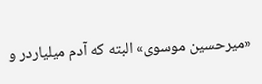«میرحسین موسوی» البته که آدم میلیاردر و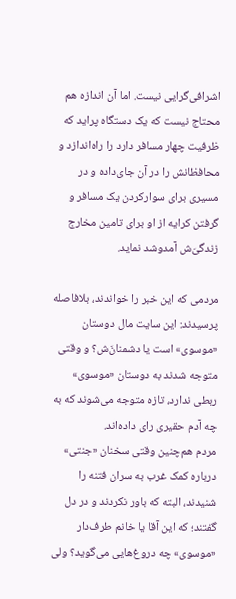اشرافی‌گرایی نیست. اما آن اندازه هم محتاج نیست که یک دستگاه پراید که ظرفیت چهار مسافر دارد را راه‌اندازد و محافظانش را در آن جای‌داده و در مسیری برای سوارکردن یک مسافر و گرفتن کرایه از او برای تامین مخارج زندگی‌َش آمدوشد نماید.

مردمی که این خبر را خواندند، بلافاصله پرسیدند: این سایت مال دوستان «موسوی» است یا دشمنان‌َش؟ و وقتی متوجه شدند به دوستان «موسوی» ربطی ندارد، تازه متوجه می‌شوند که به چه آدم حقیری رای داده‌اند.
مردم هم‌چنین وقتی سخنان «جنتی» درباره کمک غرب به سران فتنه را شنیدند، البته که باور نکردند و در دل گفتند؛ که این آقا یا خانم طرف‌دار «موسوی» چه دروغ‌هایی می‌گوید؟ ولی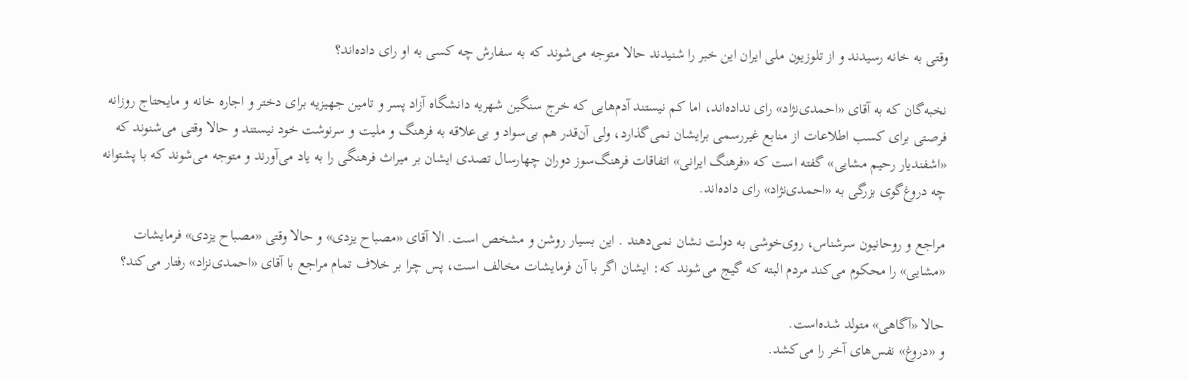وقتی به خانه رسیدند و از تلوزیون ملی ایران این خبر را شنیدند حالا متوجه می‌شوند که به سفارش چه کسی به او رای داده‌اند؟

نخبه‌گان که به آقای «احمدی‌نژاد» رای نداده‌اند، اما کم نیستند آدم‌هایی که خرج سنگین شهریه دانشگاه آزاد پسر و تامین جهیزیه برای دختر و اجاره خانه و مایحتاج روزانه فرصتی برای کسب اطلاعات از منابع غیررسمی برایشان نمی‌گذارد، ولی آن‌قدر هم بی‌سواد و بی‌علاقه به فرهنگ و ملیت و سرنوشت خود نیستند و حالا وقتی می‌شنوند که «اشفندیار رحیم مشایی» گفته است که «فرهنگ ایرانی» اتفاقات فرهنگ‌سوز دوران چهارسال تصدی ایشان بر میراث فرهنگی را به یاد می‌آورند و متوجه می‌شوند که با پشتوانه چه دروغ‌گوی بزرگی به «احمدی‌نژاد» رای داده‌اند.

مراجع و روحانیون سرشناس، روی‌خوشی به دولت نشان نمی‌دهند . این بسیار روشن و مشخص است. الا آقای «مصباح یزدی» و حالا وقتی «مصباح یزدی» فرمایشات «مشایی» را محکوم می‌کند مردم البته که گیج می‌شوند که: ایشان اگر با آن فرمایشات مخالف است، پس چرا بر خلاف تمام مراجع با آقای «احمدی‌نزاد» رفتار می‌کند؟

حالا «آگاهی» متولد شده‌است.
و «دروغ» نفس‌های آخر را می‌کشد.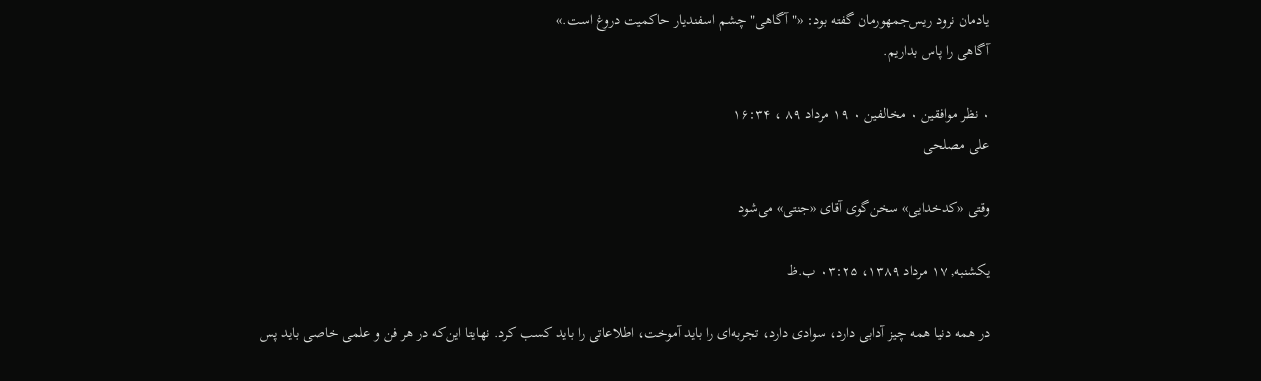یادمان نرود ریس‌جمهورمان گفته بود: «" آگاهی" چشم اسفندیار حاکمیت دروغ است.»
آگاهی را پاس بداریم.

۰ نظر موافقین ۰ مخالفین ۰ ۱۹ مرداد ۸۹ ، ۱۶:۳۴
علی مصلحی

وقتی «کدخدایی» سخن‌گوی آقای «جنتی» می‌شود

يكشنبه, ۱۷ مرداد ۱۳۸۹، ۰۳:۲۵ ب.ظ

در همه دنیا همه چیز آدابی دارد، سوادی دارد، تجربه‌ای را باید آموخت، اطلاعاتی را باید کسب کرد. نهایتا این‌که در هر فن و علمی خاصی باید پس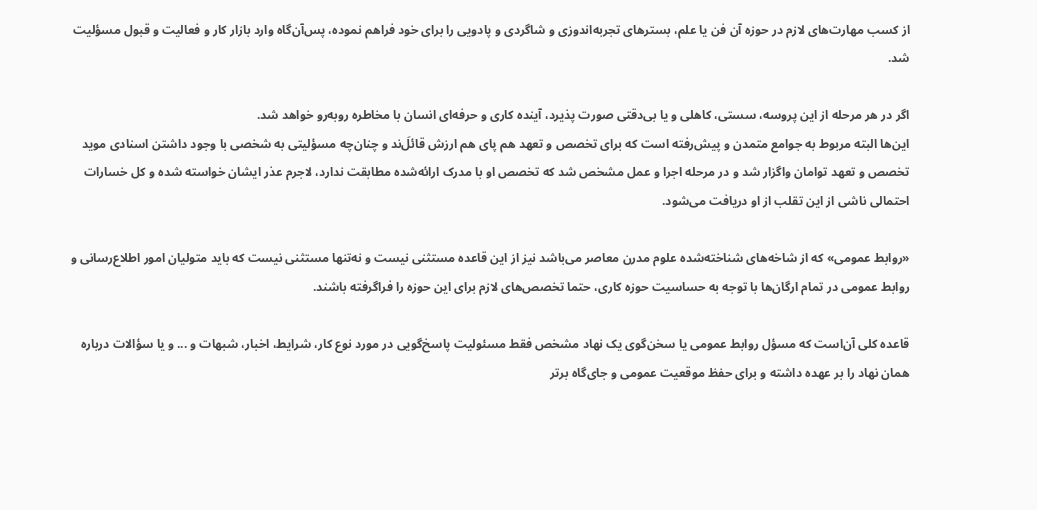از کسب مهارت‌های لازم در حوزه آن فن یا علم، بسترهای تجربه‌اندوزی و شاگردی و پادویی را برای خود فراهم نموده، پس‌آن‌گاه وارد بازار کار و فعالیت و قبول مسؤلیت شد.

اگر در هر مرحله از این پروسه، سستی، کاهلی و یا بی‌دقتی صورت پذیرد، آینده کاری و حرفه‌ای انسان با مخاطره روبه‌رو خواهد شد.
این‌ها البته مربوط به جوامع متمدن و پیش‌رفته است که برای تخصص و تعهد هم پای هم ارزش قائل‌َند و چنان‌چه مسؤلیتی به شخصی با وجود داشتن اسنادی موید تخصص و تعهد توامان واگزار شد و در مرحله اجرا و عمل مشخص شد که تخصص او با مدرک ارائه‌شده مطابقت ندارد، لاجرم عذر ایشان خواسته شده و کل خسارات احتمالی ناشی از این تقلب از او دریافت می‌شود.

«روابط عمومی» که از شاخه‌های شناخته‌شده علوم مدرن معاصر می‌باشد نیز از این قاعده مستثنی نیست و نه‌تنها مستثنی نیست که باید متولیان امور اطلاع‌رسانی و روابط عمومی در تمام ارگان‌ها با توجه به حساسیت حوزه کاری، حتما تخصص‌های لازم برای این حوزه را فراگرفته باشند.

قاعده کلی آن‌است که مسؤل روابط عمومی یا سخن‌گوی یک نهاد مشخص فقط مسئولیت پاسخ‌گویی در مورد نوع کار، شرایط، اخبار، شبهات و ... و یا سؤالات درباره همان نهاد را بر عهده داشته و برای حفظ موقعیت عمومی و جای‌گاه برتر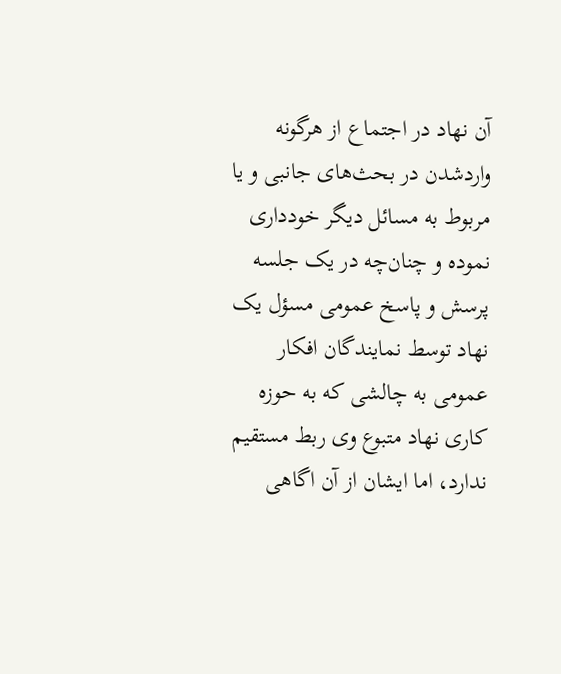آن نهاد در اجتماع از هرگونه واردشدن در بحث‌های جانبی و یا مربوط به مسائل دیگر خود‌داری نموده و چنان‌چه در یک جلسه پرسش و پاسخ عمومی مسؤل یک نهاد توسط نمایندگان افکار عمومی به چالشی که به حوزه کاری نهاد متبوع وی ربط مستقیم ندارد، اما ایشان از آن اگاهی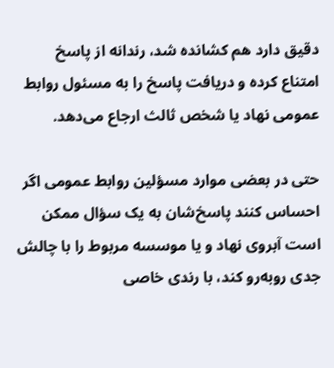دقیق دارد هم کشانده شد، رندانه از پاسخ امتناع کرده و دریافت پاسخ را به مسئول روابط عمومی نهاد یا شخص ثالث ارجاع می‌دهد.

حتی در بعضی موارد مسؤلین روابط عمومی اگر احساس کنند پاسخ‌شان به یک سؤال ممکن است آبروی نهاد و یا موسسه مربوط را با چالش جدی رو‌به‌رو کند، با رندی خاصی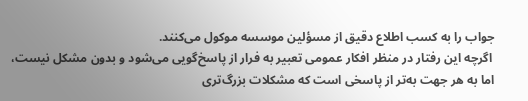جواب را به کسب اطلاع دقیق از مسؤلین موسسه موکول می‌کنند.
 اگرچه این رفتار در منظر افکار عمومی تعبیر به فرار از پاسخ‌گویی می‌شود و بدون مشکل نیست، اما به هر جهت به‌تر از پاسخی است که مشکلات بزرگ‌تری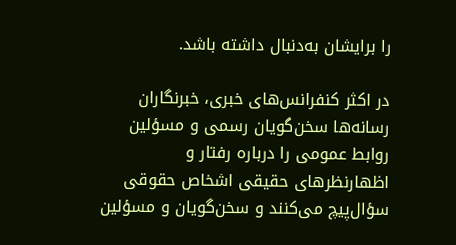را برایشان به‌دنبال داشته باشد.

در اکثر کنفرانس‌های خبری، خبرنگاران رسانه‌ها سخن‌گویان رسمی و مسؤلین روابط عمومی را درباره رفتار و اظهارنظرهای حقیقی اشخاص حقوقی سؤال‌پیچ می‌کنند و سخن‌گویان و مسؤلین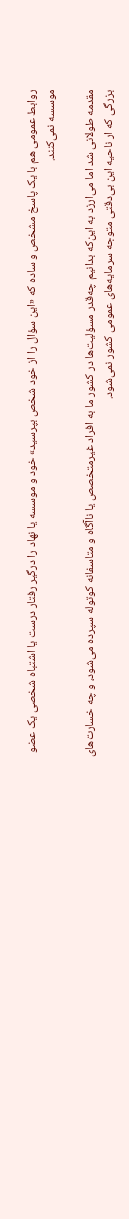روابط عمومی هم با یک پاسخ مشخص و ساده که «این سؤال را از خود شخص بپرسید» خود و موسسه یا نهاد را درگیر رفتار درست یا اشتباه شخصی یک عضو موسسه نمی‌کنند.

مقدمه طولانی شد اما می‌ارزد به این‌که بدانیم چه‌قدر مسؤلیت‌ها در کشور ما به افراد غیرمتخصص یا ناآگاه و متاسفانه کوتوله سپرده می‌شود، و چه خسارت‌های بزرگی که ار ناحیه این بی‌دقتی متوجه سرمایه‌های عمومی کشور نمی‌شود.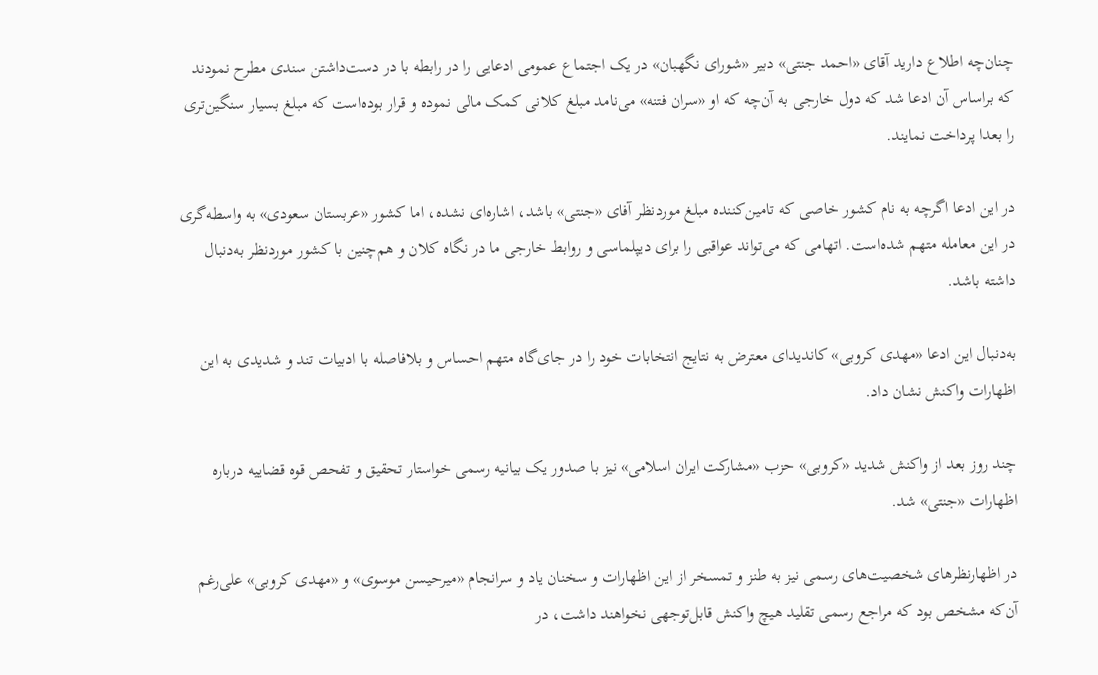چنان‌چه اطلاع دارید آقای «احمد جنتی» دبیر «شورای نگهبان» در یک اجتماع عمومی ادعایی را در رابطه با در دست‌داشتن سندی مطرح نمودند که براساس آن ادعا شد که دول خارجی به آن‌چه که او «سران فتنه» می‌نامد مبلغ کلانی کمک مالی نموده و قرار بوده‌است که مبلغ بسیار سنگین‌تری را بعدا پرداخت نمایند.

در این ادعا اگرچه به نام کشور خاصی که تامین‌کننده مبلغ موردنظر آفای «جنتی» باشد، اشاره‌ای نشده، اما کشور «عربستان سعودی» به‌ واسطه‌گری در این معامله متهم شده‌است. اتهامی که می‌تواند عواقبی را برای دیپلماسی و روابط خارجی ما در نگاه کلان و هم‌چنین با کشور موردنظر به‌دنبال داشته باشد.

به‌دنبال این ادعا «مهدی کروبی» کاندیدای معترض به نتایج انتخابات خود را در جای‌گاه متهم احساس و بلافاصله با ادبیات تند و شدیدی به این اظهارات واکنش نشان داد.

چند روز بعد از واکنش شدید «کروبی» حزب «مشارکت ایران اسلامی» نیز با صدور یک بیانیه رسمی خواستار تحقیق و تفحص قوه قضاییه درباره اظهارات «جنتی» شد.

در اظهارنظرهای شخصیت‌های رسمی نیز به طنز و تمسخر از این اظهارات و سخنان یاد و سرانجام «میرحیسن موسوی» و «مهدی کروبی» علی‌رغم آن‌که مشخص بود که مراجع رسمی تقلید هیچ واکنش قابل‌توجهی نخواهند داشت، در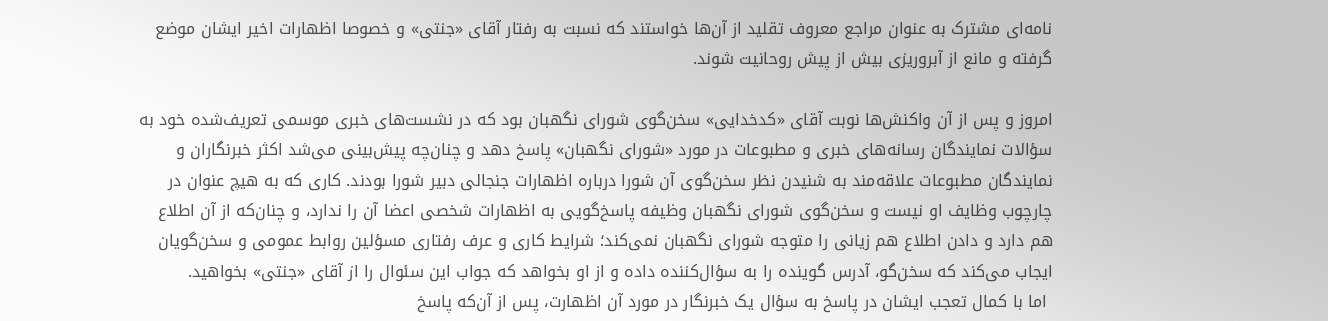نامه‌ای مشترک به عنوان مراجع معروف تقلید از آن‌ها خواستند که نسبت به رفتار آقای «جنتی» و خصوصا اظهارات اخیر ایشان موضع گرفته و مانع از آبروریزی بیش از پیش روحانیت شوند.

امروز و پس از آن واکنش‌ها نوبت آقای «کدخدایی» سخن‌گوی شورای نگهبان بود که در نشست‌های خبری موسمی تعریف‌شده خود به سؤالات نمایندگان رسانه‌های خبری و مطبوعات در مورد «شورای نگهبان» پاسخ دهد و چنان‌چه پیش‌بینی می‌شد اکثر خبرنگاران و نمایندگان مطبوعات علاقه‌مند به شنیدن نظر سخن‌گوی آن شورا درباره اظهارات جنجالی دبیر شورا بودند. کاری که به هیچ عنوان در چارچوب وظایف او نیست و سخن‌گوی شورای نگهبان وظیفه پاسخ‌گویی به اظهارات شخصی اعضا آن را ندارد، و چنان‌که از آن اطلاع هم دارد و دادن اطلاع هم زیانی را متوجه شورای نگهبان نمی‌کند؛ شرایط کاری و عرف رفتاری مسؤلین روابط عمومی و سخن‌گویان ایجاب می‌کند که سخن‌گو، آدرس گوینده را به سؤال‌کننده داده و از او بخواهد که جواب این سئوال را از آقای «جنتی» بخواهید.
 اما با کمال تعجب ایشان در پاسخ به سؤال یک خبرنگار در مورد آن اظهارت، پس از آن‌که پاسخ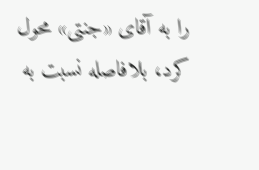را به آقای «جنتی» محول کرد، بلافاصله نسبت به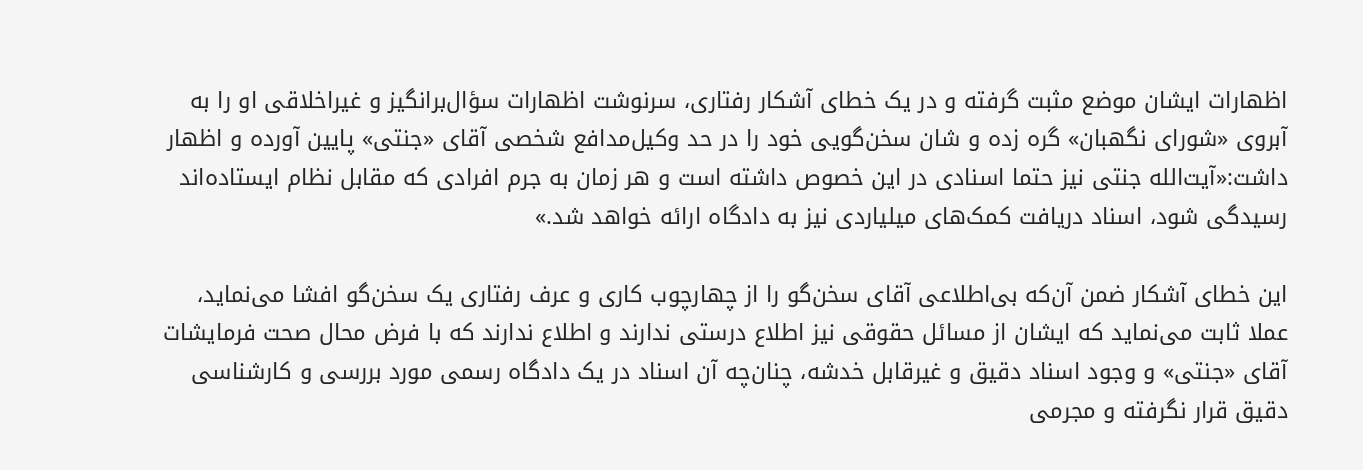اظهارات ایشان موضع مثبت گرفته و در یک خطای آشکار رفتاری، سرنوشت اظهارات سؤال‌برانگیز و غیراخلاقی او را به آبروی «شورای نگهبان» گره زده و شان سخن‌گویی خود را در حد وکیل‌مدافع شخصی آقای «جنتی» پایین آورده و اظهار داشت:«آیت‌الله جنتی نیز حتما اسنادی در این خصوص داشته است و هر زمان به جرم افرادی که مقابل نظام ایستاده‌اند رسیدگی شود، اسناد دریافت کمک‌های میلیاردی نیز به دادگاه ارائه خواهد شد.»

این خطای آشکار ضمن آن‌که بی‌اطلاعی آقای سخن‌گو را از چهارچوب کاری و عرف رفتاری یک سخن‌گو افشا می‌نماید، عملا ثابت می‌نماید که ایشان از مسائل حقوقی نیز اطلاع درستی ندارند و اطلاع ندارند که با فرض محال صحت فرمایشات آقای «جنتی» و وجود اسناد دقیق و غیرقابل خدشه، چنان‌چه آن اسناد در یک دادگاه رسمی مورد بررسی و کارشناسی دقیق قرار نگرفته و مجرمی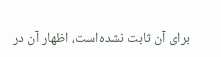برای آن ثابت نشده‌است، اظهار آن در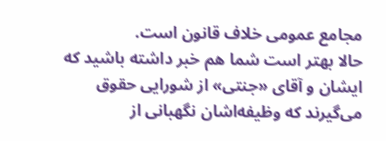مجامع عمومی خلاف قانون است.
حالا بهتر است شما هم خبر داشته باشید که ایشان و آقای «جنتی» از شورایی حقوق می‌گیرند که وظیفه‌اشان نگهبانی از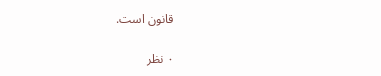قانون است.

۰ نظر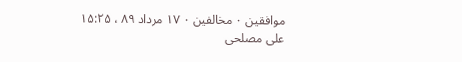موافقین ۰ مخالفین ۰ ۱۷ مرداد ۸۹ ، ۱۵:۲۵
علی مصلحی